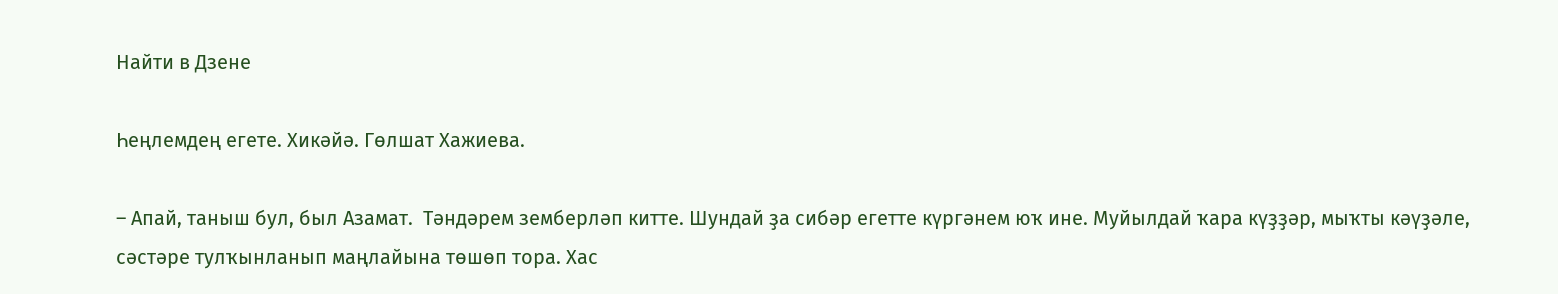Найти в Дзене

Һеңлемдең егете. Хикәйә. Гөлшат Хажиева.

– Апай, таныш бул, был Азамат.  Тәндәрем земберләп китте. Шундай ҙа сибәр егетте күргәнем юҡ ине. Муйылдай ҡара күҙҙәр, мыҡты кәүҙәле, сәстәре тулҡынланып маңлайына төшөп тора. Хас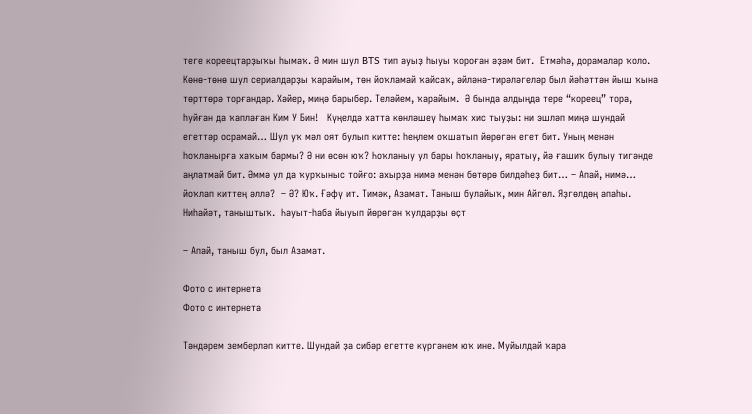теге кореецтарҙыҡы һымаҡ. Ә мин шул BTS тип ауыҙ һыуы ҡороған әҙәм бит.  Етмәһә, дорамалар ҡоло. Көнө-төнө шул сериалдарҙы ҡарайым, төн йоҡламай ҡайсаҡ, әйләнә-тирәләгеләр был йәһәттән йыш ҡына төрттөрә торғандар. Хәйер, миңә барыбер. Теләйем, ҡарайым.  Ә бында алдыңда тере “кореец” тора, һуйған да ҡаплаған Ким У Бин!   Күңелдә хатта көнләшеү һымаҡ хис тыуҙы: ни эшләп миңә шундай егеттәр осрамай… Шул уҡ мәл оят булып китте: һеңлем оҡшатып йөрөгән егет бит. Уның менән һоҡланырға хаҡым бармы? Ә ни өсөн юҡ? Һоҡланыу ул бары һоҡланыу, яратыу, йә ғашиҡ булыу тигәнде аңлатмай бит. Әммә ул да ҡурҡыныс тойғо: ахырҙа нимә менән бөтөрө билдәһеҙ бит… – Апай, нимә… йоҡлап киттең әллә?  – Ә? Юҡ. Ғәфү ит. Тимәк, Азамат. Таныш булайыҡ, мин Айгөл. Яҙгөлдөң апаһы. Ниһайәт, таныштыҡ.  Һауыт-һаба йыуып йөрөгән ҡулдарҙы өҫт

– Апай, таныш бул, был Азамат.

Фото с интернета
Фото с интернета

Тәндәрем земберләп китте. Шундай ҙа сибәр егетте күргәнем юҡ ине. Муйылдай ҡара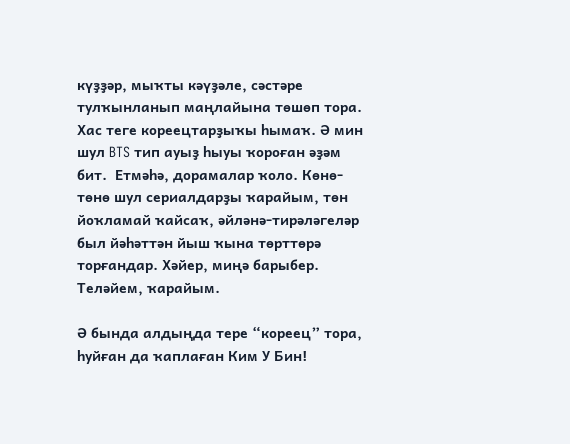күҙҙәр, мыҡты кәүҙәле, сәстәре тулҡынланып маңлайына төшөп тора. Хас теге кореецтарҙыҡы һымаҡ. Ә мин шул BTS тип ауыҙ һыуы ҡороған әҙәм бит.  Етмәһә, дорамалар ҡоло. Көнө-төнө шул сериалдарҙы ҡарайым, төн йоҡламай ҡайсаҡ, әйләнә-тирәләгеләр был йәһәттән йыш ҡына төрттөрә торғандар. Хәйер, миңә барыбер. Теләйем, ҡарайым.

Ә бында алдыңда тере “кореец” тора, һуйған да ҡаплаған Ким У Бин!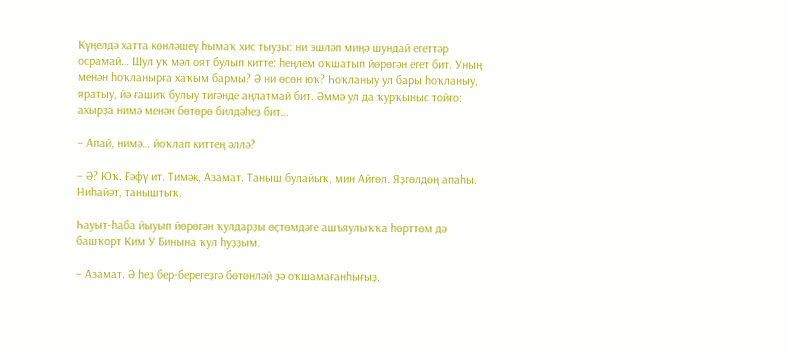Күңелдә хатта көнләшеү һымаҡ хис тыуҙы: ни эшләп миңә шундай егеттәр осрамай… Шул уҡ мәл оят булып китте: һеңлем оҡшатып йөрөгән егет бит. Уның менән һоҡланырға хаҡым бармы? Ә ни өсөн юҡ? Һоҡланыу ул бары һоҡланыу, яратыу, йә ғашиҡ булыу тигәнде аңлатмай бит. Әммә ул да ҡурҡыныс тойғо: ахырҙа нимә менән бөтөрө билдәһеҙ бит…

– Апай, нимә… йоҡлап киттең әллә?

– Ә? Юҡ. Ғәфү ит. Тимәк, Азамат. Таныш булайыҡ, мин Айгөл. Яҙгөлдөң апаһы. Ниһайәт, таныштыҡ.

Һауыт-һаба йыуып йөрөгән ҡулдарҙы өҫтөмдәге ашъяулыҡҡа һөрттөм дә башҡорт Ким У Бинына ҡул һуҙҙым.

– Азамат. Ә һеҙ бер-берегеҙгә бөтөнләй ҙә оҡшамағанһығыҙ.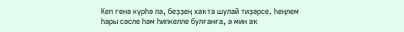Кеп генә күрһә лә, беҙҙең хаҡта шулай тиҙәрсе. Һеңлем һары сәсле һәм һипкелле булғанға, ә мин аҡ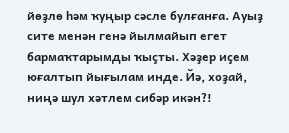йөҙлө һәм ҡуңыр сәсле булғанға. Ауыҙ сите менән генә йылмайып егет бармаҡтарымды ҡыҫты. Хәҙер иҫем юғалтып йығылам инде. Йә, хоҙай, ниңә шул хәтлем сибәр икән?!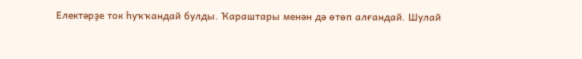Електәрҙе ток һуҡҡандай булды. Ҡараштары менән дә өтөп алғандай. Шулай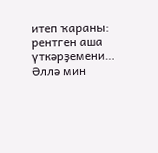итеп ҡараны: рентген аша үткәрҙемени… Әллә мин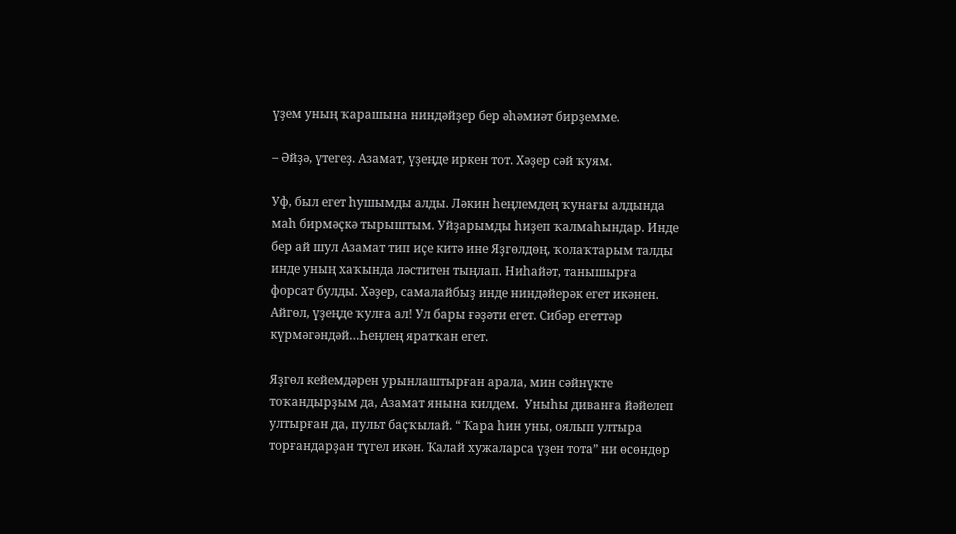үҙем уның ҡарашына ниндәйҙер бер әһәмиәт бирҙемме.

– Әйҙә, үтегеҙ. Азамат, үҙеңде иркен тот. Хәҙер сәй ҡуям.

Уф, был егет һушымды алды. Ләкин һеңлемдең ҡунағы алдында маһ бирмәҫкә тырыштым. Уйҙарымды һиҙеп ҡалмаһындар. Инде бер ай шул Азамат тип иҫе китә ине Яҙгөлдөң, ҡолаҡтарым талды инде уның хаҡында ләститен тыңлап. Ниһайәт, танышырға форсат булды. Хәҙер, самалайбыҙ инде ниндәйерәк егет икәнен. Айгөл, үҙеңде ҡулға ал! Ул бары ғәҙәти егет. Сибәр егеттәр күрмәгәндәй…Һеңлең яратҡан егет.

Яҙгөл кейемдәрен урынлаштырған арала, мин сәйнүкте тоҡандырҙым да, Азамат янына килдем.  Уныһы диванға йәйелеп ултырған да, пульт баҫҡылай. “ Ҡара һин уны, оялып ултыра торғандарҙан түгел икән. Ҡалай хужаларса үҙен тота” ни өсөндөр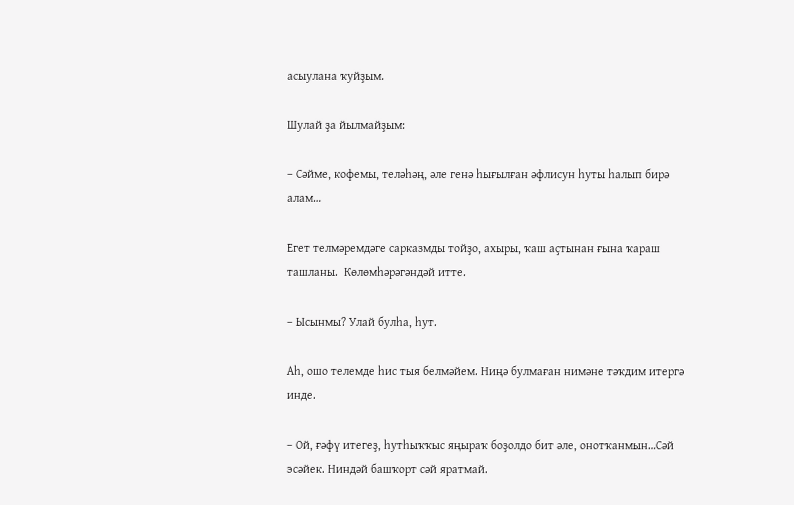асыулана ҡуйҙым.

Шулай ҙа йылмайҙым:

– Сәйме, кофемы, теләһәң, әле генә һығылған әфлисун һуты һалып бирә алам…

Егет телмәремдәге сарказмды тойҙо, ахыры, ҡаш аҫтынан ғына ҡараш ташланы.  Көлөмһәрәгәндәй итте.

– Ысынмы? Улай булһа, һут.

Аһ, ошо телемде һис тыя белмәйем. Ниңә булмаған нимәне тәҡдим итергә инде.

– Ой, ғәфү итегеҙ, һутһыҡҡыс яңыраҡ боҙолдо бит әле, онотҡанмын…Сәй эсәйек. Ниндәй башҡорт сәй яратмай.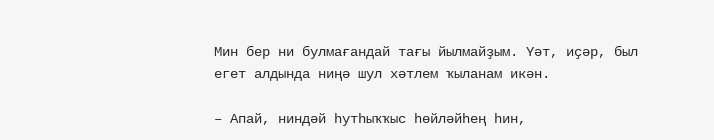Мин бер ни булмағандай тағы йылмайҙым. Үәт, иҫәр, был егет алдында ниңә шул хәтлем ҡыланам икән.

– Апай, ниндәй һутһыҡҡыс һөйләйһең һин,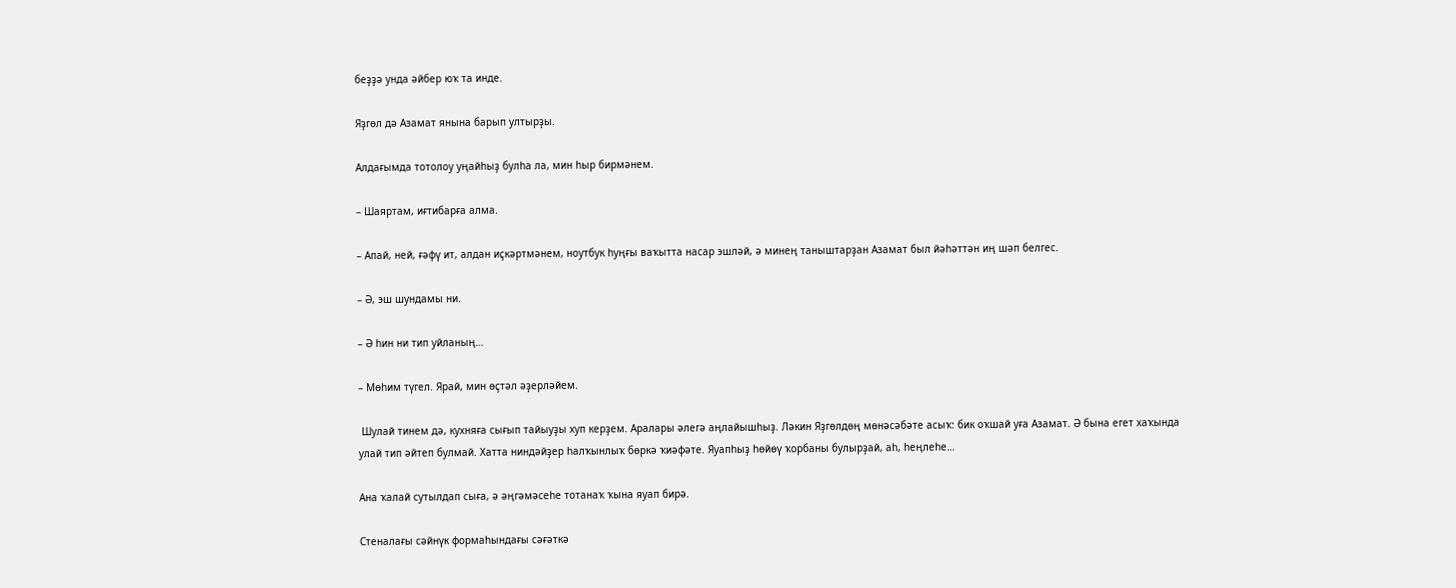беҙҙә унда әйбер юҡ та инде.

Яҙгөл дә Азамат янына барып ултырҙы.

Алдағымда тотолоу уңайһыҙ булһа ла, мин һыр бирмәнем.

– Шаяртам, иғтибарға алма.

– Апай, ней, ғәфү ит, алдан иҫкәртмәнем, ноутбук һуңғы ваҡытта насар эшләй, ә минең таныштарҙан Азамат был йәһәттән иң шәп белгес.

– Ә, эш шундамы ни.

– Ә һин ни тип уйланың…

– Мөһим түгел. Ярай, мин өҫтәл әҙерләйем.

 Шулай тинем дә, кухняға сығып тайыуҙы хуп керҙем. Аралары әлегә аңлайышһыҙ. Ләкин Яҙгөлдөң мөнәсәбәте асыҡ: бик оҡшай уға Азамат. Ә бына егет хаҡында улай тип әйтеп булмай. Хатта ниндәйҙер һалҡынлыҡ бөркә ҡиәфәте. Яуапһыҙ һөйөү ҡорбаны булырҙай, аһ, һеңлеһе…

Ана ҡалай сутылдап сыға, ә әңгәмәсеһе тотанаҡ ҡына яуап бирә.

Стеналағы сәйнүк формаһындағы сәғәткә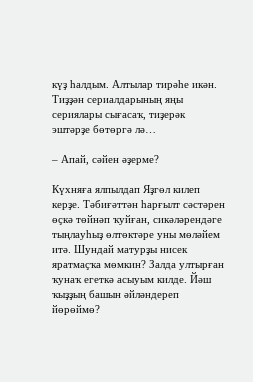күҙ һалдым. Алтылар тирәһе икән. Тиҙҙән сериалдарының яңы сериялары сығасаҡ, тиҙерәк эштәрҙе бөтөргә лә…

– Апай, сәйен әҙерме?

Күхняға ялпылдап Яҙгөл килеп керҙе. Тәбиғәттән һарғылт сәстәрен өҫкә төйнәп ҡуйған, сикәләрендәге тыңлауһыҙ өлтөктәре уны мөләйем итә. Шундай матурҙы нисек яратмаҫҡа мөмкин? Залда ултырған ҡунаҡ егеткә асыуым килде. Йәш ҡыҙҙың башын әйләндереп йөрөймө?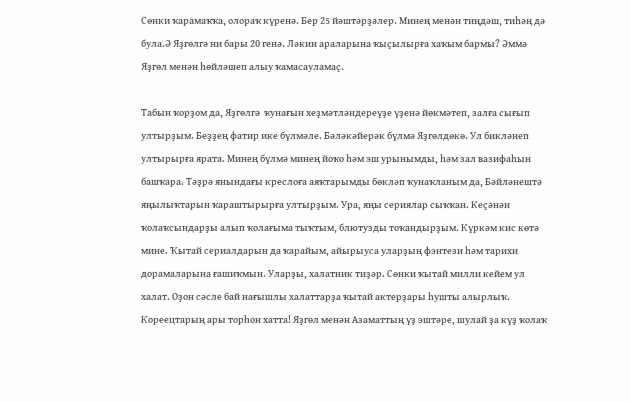Сөнки ҡарамаҡҡа, олораҡ күренә. Бер 25 йәштәрҙәлер. Минең менән тиңдәш, тиһәң дә була.Ә Яҙгөлгә ни бары 20 генә. Ләкин араларына ҡыҫылырға хаҡым бармы? Әммә Яҙгөл менән һөйләшеп алыу ҡамасауламаҫ.

Табын ҡорҙом да, Яҙгөлгә  ҡунағын хеҙмәтләндереүҙе үҙенә йөкмәтеп, залға сығып ултырҙым. Беҙҙең фатир ике бүлмәле. Бәләкәйерәк бүлмә Яҙгөлдөкө. Ул бикләнеп ултырырға ярата. Минең бүлмә минең йоҡо һәм эш урынымды, һәм зал вазифаһын башҡара. Тәҙрә янындағы креслоға аяҡтарымды бөкләп ҡунаҡланым да, Бәйләнештә яңылыҡтарын ҡараштырырға ултырҙым. Ура, яңы сериялар сыҡҡан. Кеҫәнән ҡолаҡсындарҙы алып ҡолағыма тыҡтым, блютузды тоҡандырҙым. Күркәм кис көтә мине. Ҡытай сериалдарын да ҡарайым, айырыуса уларҙың фэнтези һәм тарихи дорамаларына ғашиҡмын. Уларҙы, халатник тиҙәр. Сөнки ҡытай милли кейем ул халат. Оҙон сәсле бай нағышлы халаттарҙа ҡытай актерҙары һушты алырлыҡ. Кореецтарың ары торһон хатта! Яҙгөл менән Азаматтың үҙ эштәре, шулай ҙа күҙ ҡолаҡ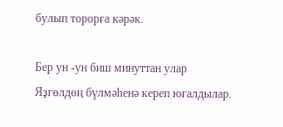булып торорға кәрәк.

Бер ун -ун биш минуттан улар Яҙгөлдөң бүлмәһенә кереп юғалдылар.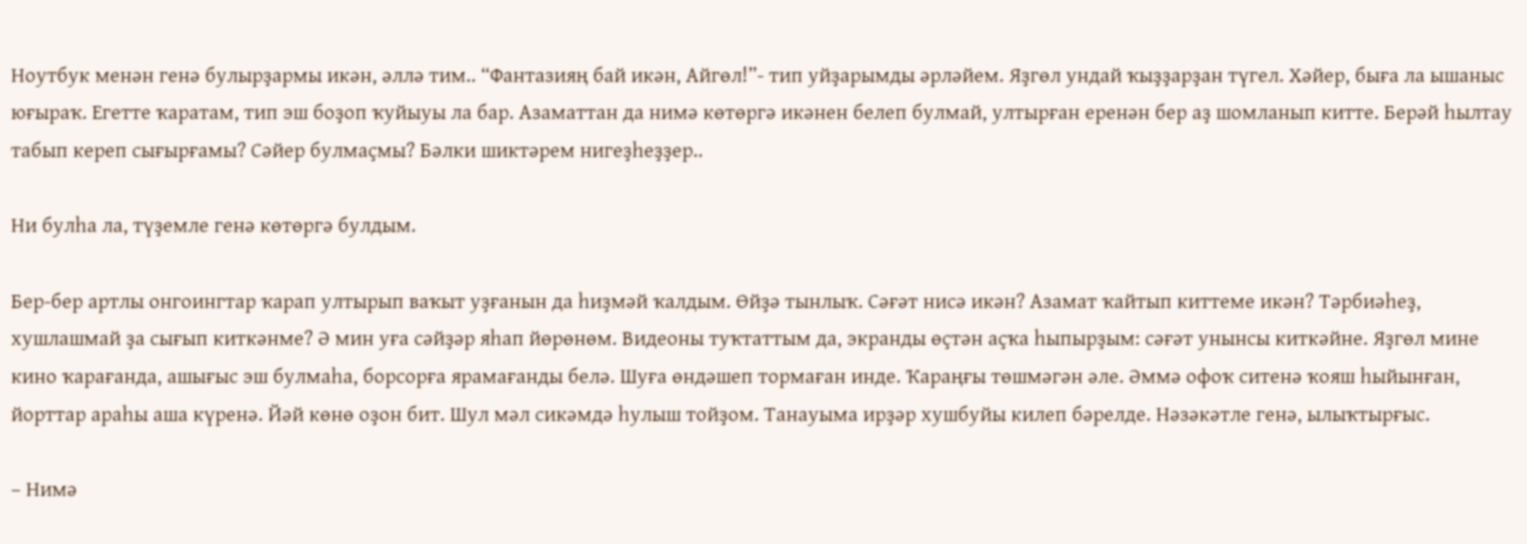Ноутбук менән генә булырҙармы икән, әллә тим.. “Фантазияң бай икән, Айгөл!”- тип уйҙарымды әрләйем. Яҙгөл ундай ҡыҙҙарҙан түгел. Хәйер, быға ла ышаныс юғыраҡ. Егетте ҡаратам, тип эш боҙоп ҡуйыуы ла бар. Азаматтан да нимә көтөргә икәнен белеп булмай, ултырған еренән бер аҙ шомланып китте. Берәй һылтау табып кереп сығырғамы? Сәйер булмаҫмы? Бәлки шиктәрем нигеҙһеҙҙер..

Ни булһа ла, түҙемле генә көтөргә булдым.

Бер-бер артлы онгоингтар ҡарап ултырып ваҡыт уҙғанын да һиҙмәй ҡалдым. Өйҙә тынлыҡ. Сәғәт нисә икән? Азамат ҡайтып киттеме икән? Тәрбиәһеҙ, хушлашмай ҙа сығып киткәнме? Ә мин уға сәйҙәр яһап йөрөнөм. Видеоны туҡтаттым да, экранды өҫтән аҫҡа һыпырҙым: сәғәт унынсы киткәйне. Яҙгөл мине кино ҡарағанда, ашығыс эш булмаһа, борсорға ярамағанды белә. Шуға өндәшеп тормаған инде. Ҡараңғы төшмәгән әле. Әммә офоҡ ситенә ҡояш һыйынған, йорттар араһы аша күренә. Йәй көнө оҙон бит. Шул мәл сикәмдә һулыш тойҙом. Танауыма ирҙәр хушбуйы килеп бәрелде. Нәзәкәтле генә, ылыҡтырғыс.

– Нимә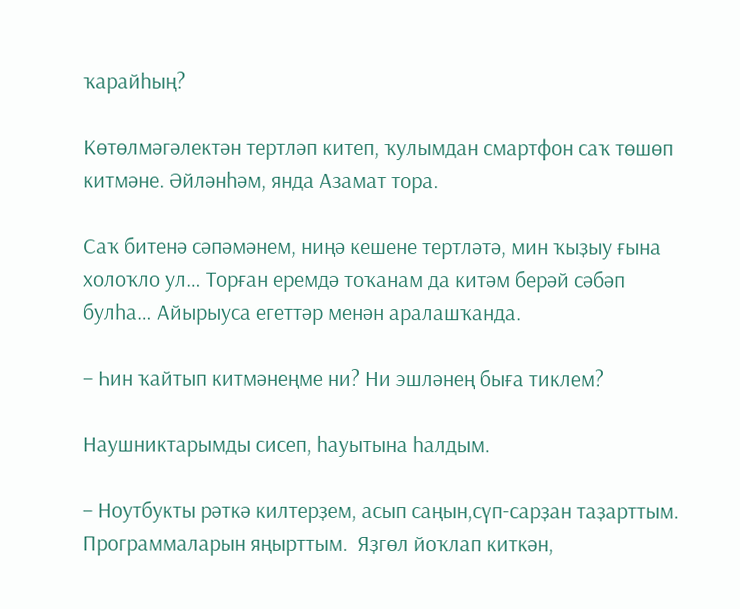ҡарайһың?

Көтөлмәгәлектән тертләп китеп, ҡулымдан смартфон саҡ төшөп китмәне. Әйләнһәм, янда Азамат тора.

Саҡ битенә сәпәмәнем, ниңә кешене тертләтә, мин ҡыҙыу ғына холоҡло ул… Торған еремдә тоҡанам да китәм берәй сәбәп булһа… Айырыуса егеттәр менән аралашҡанда.

– Һин ҡайтып китмәнеңме ни? Ни эшләнең быға тиклем?

Наушниктарымды сисеп, һауытына һалдым.

– Ноутбукты рәткә килтерҙем, асып саңын,сүп-сарҙан таҙарттым. Программаларын яңырттым.  Яҙгөл йоҡлап киткән,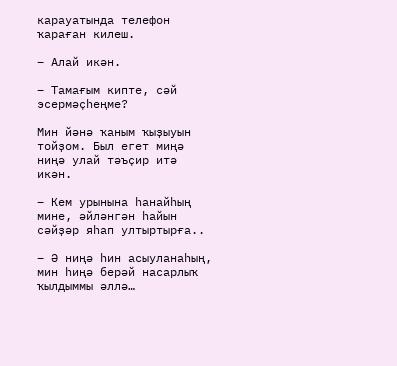карауатында телефон ҡараған килеш.

– Алай икән.

– Тамағым кипте, сәй эсермәҫһеңме?

Мин йәнә ҡаным ҡыҙыуын тойҙом. Был егет миңә ниңә улай тәъҫир итә икән.

– Кем урынына һанайһың мине, әйләнгән һайын сәйҙәр яһап ултыртырға..

– Ә ниңә һин асыуланаһың, мин һиңә берәй насарлыҡ ҡылдыммы әллә…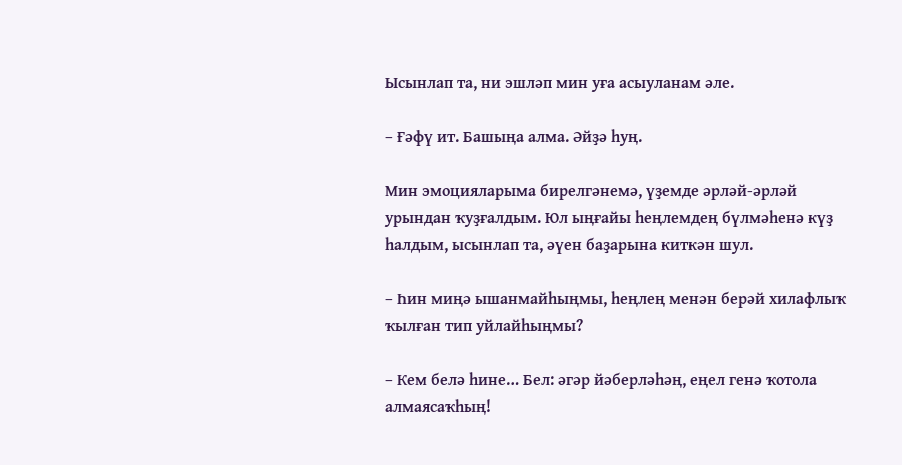Ысынлап та, ни эшләп мин уға асыуланам әле.

– Ғәфү ит. Башыңа алма. Әйҙә һуң.

Мин эмоцияларыма бирелгәнемә, үҙемде әрләй-әрләй урындан ҡуҙғалдым. Юл ыңғайы һеңлемдең бүлмәһенә күҙ һалдым, ысынлап та, әүен баҙарына киткән шул.

– Һин миңә ышанмайһыңмы, һеңлең менән берәй хилафлыҡ ҡылған тип уйлайһыңмы?

– Кем белә һине… Бел: әгәр йәберләһәң, еңел генә ҡотола алмаясаҡһың!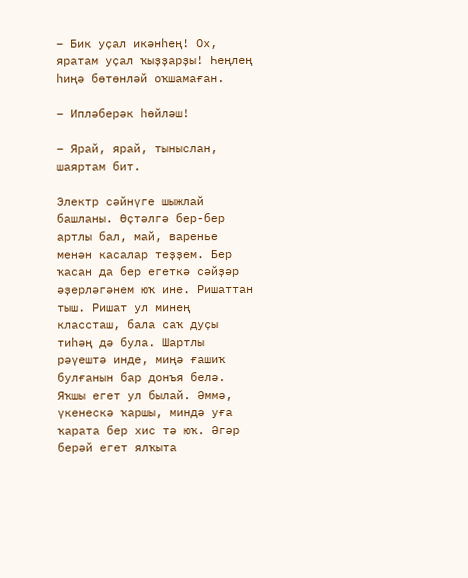– Бик уҫал икәнһең! Ох, яратам уҫал ҡыҙҙарҙы! Һеңлең һиңә бөтөнләй оҡшамаған.

– Ипләберәк һөйләш!

– Ярай, ярай, тыныслан, шаяртам бит.

Электр сәйнүге шыжлай башланы. Өҫтәлгә бер-бер артлы бал, май, варенье менән касалар теҙҙем. Бер ҡасан да бер егеткә сәйҙәр әҙерләгәнем юҡ ине. Ришаттан тыш. Ришат ул минең классташ, бала саҡ дуҫы тиһәң дә була. Шартлы рәүештә инде, миңә ғашиҡ булғанын бар донъя белә.  Яҡшы егет ул былай. Әммә, үкенескә ҡаршы, миндә уға ҡарата бер хис тә юҡ. Әгәр берәй егет ялҡыта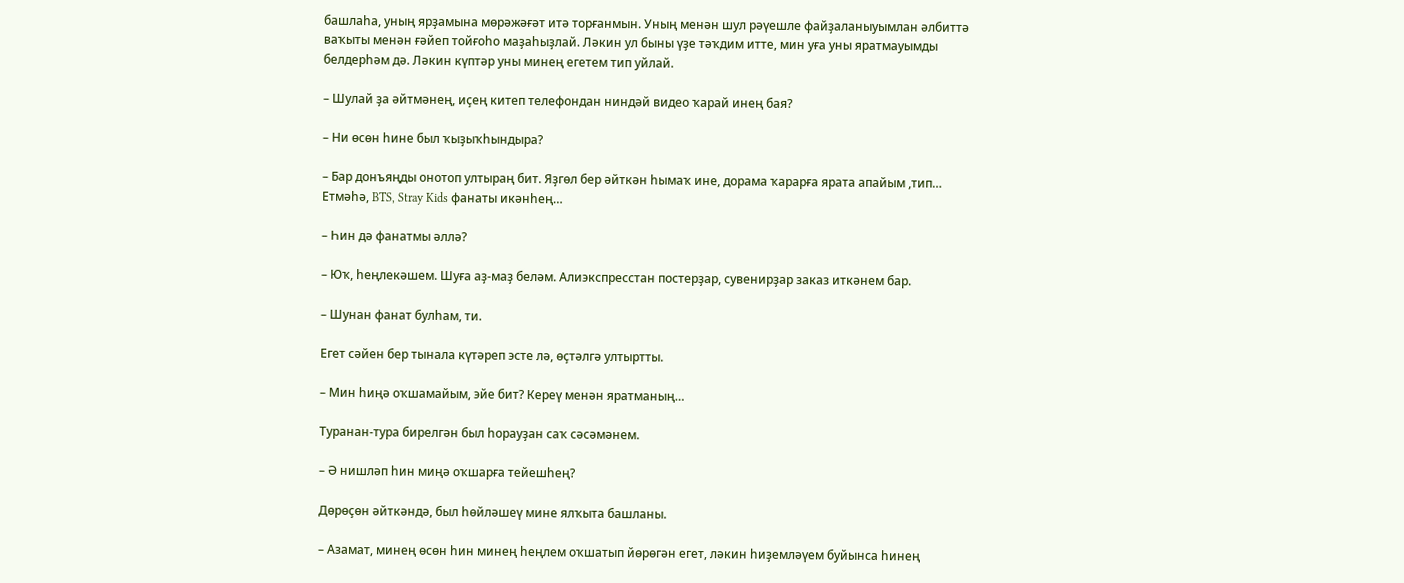башлаһа, уның ярҙамына мөрәжәғәт итә торғанмын. Уның менән шул рәүешле файҙаланыуымлан әлбиттә ваҡыты менән ғәйеп тойғоһо маҙаһыҙлай. Ләкин ул быны үҙе тәҡдим итте, мин уға уны яратмауымды белдерһәм дә. Ләкин күптәр уны минең егетем тип уйлай.

– Шулай ҙа әйтмәнең, иҫең китеп телефондан ниндәй видео ҡарай инең бая?

– Ни өсөн һине был ҡыҙыҡһындыра?

– Бар донъяңды онотоп ултыраң бит. Яҙгөл бер әйткән һымаҡ ине, дорама ҡарарға ярата апайым ,тип… Етмәһә, BTS, Stray Kids фанаты икәнһең…

– Һин дә фанатмы әллә?

– Юҡ, һеңлекәшем. Шуға аҙ-маҙ беләм. Алиэкспресстан постерҙар, сувенирҙар заказ иткәнем бар.

– Шунан фанат булһам, ти.

Егет сәйен бер тынала күтәреп эсте лә, өҫтәлгә ултыртты.

– Мин һиңә оҡшамайым, эйе бит? Кереү менән яратманың…

Туранан-тура бирелгән был һорауҙан саҡ сәсәмәнем.

– Ә нишләп һин миңә оҡшарға тейешһең?

Дөрөҫөн әйткәндә, был һөйләшеү мине ялҡыта башланы.

– Азамат, минең өсөн һин минең һеңлем оҡшатып йөрөгән егет, ләкин һиҙемләүем буйынса һинең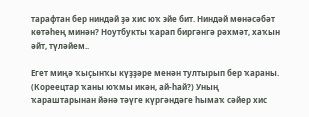тарафтан бер ниндәй ҙә хис юҡ эйе бит. Ниндәй мөнәсәбәт көтәһең минән? Ноутбукты ҡарап биргәнгә рәхмәт, хаҡын әйт, түләйем..

Егет миңә ҡыҫынҡы күҙҙәре менән тултырып бер ҡараны. (Кореецтар ҡаны юҡмы икән, ай-һай?) Уның ҡараштарынан йәнә тәүге күргәндәге һымаҡ сәйер хис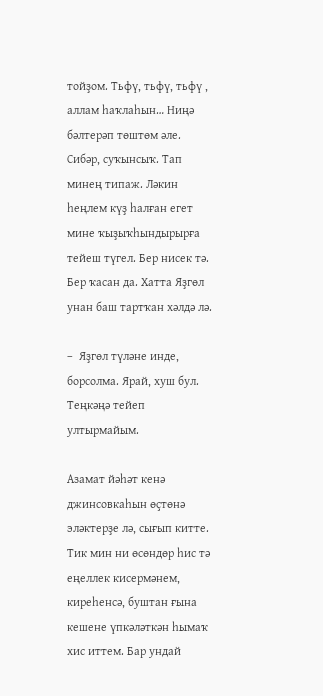тойҙом. Тьфү, тьфү, тьфү , аллам һаҡлаһын… Ниңә бәлтерәп төштөм әле. Сибәр, суҡынсыҡ. Тап минең типаж. Ләкин һеңлем күҙ һалған егет мине ҡыҙыҡһындырырға тейеш түгел. Бер нисек тә. Бер ҡасан да. Хатта Яҙгөл унан баш тартҡан хәлдә лә.

–  Яҙгөл түләне инде, борсолма. Ярай, хуш бул. Теңкәңә тейеп ултырмайым.

Азамат йәһәт кенә джинсовкаһын өҫтөнә эләктерҙе лә, сығып китте. Тик мин ни өсөндөр һис тә еңеллек кисермәнем, киреһенсә, буштан ғына кешене үпкәләткән һымаҡ хис иттем. Бар ундай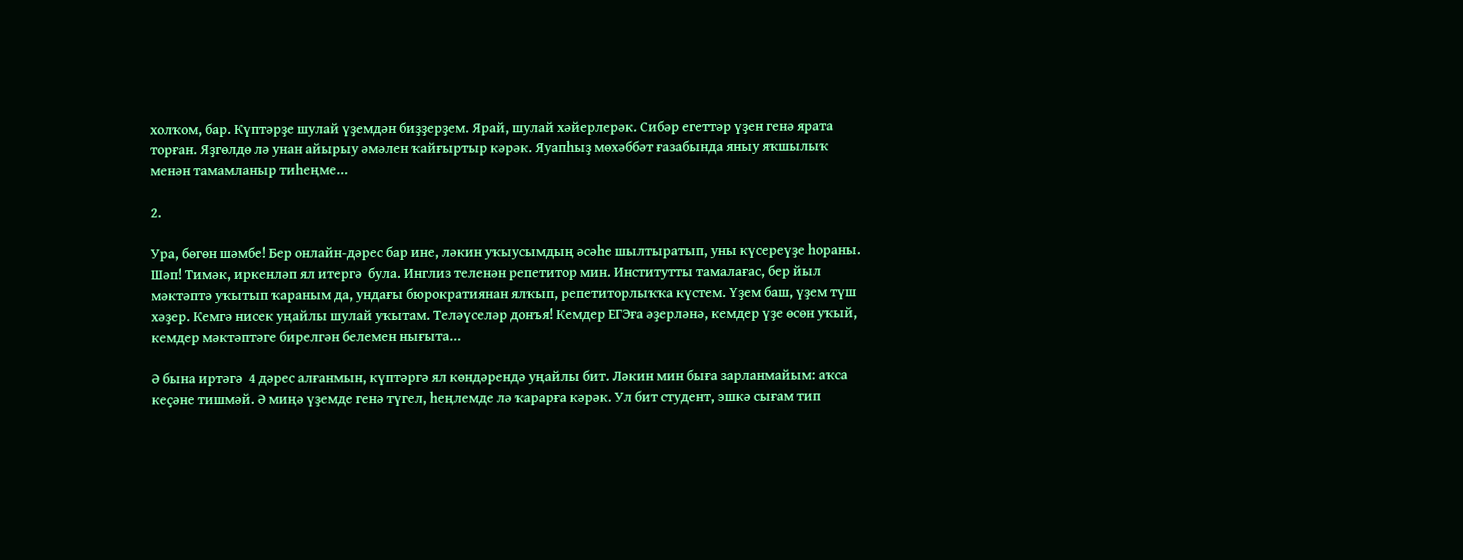холҡом, бар. Күптәрҙе шулай үҙемдән биҙҙерҙем. Ярай, шулай хәйерлерәк. Сибәр егеттәр үҙен генә ярата торған. Яҙгөлдө лә унан айырыу әмәлен ҡайғыртыр кәрәк. Яуапһыҙ мөхәббәт ғазабында яныу яҡшылыҡ менән тамамланыр тиһеңме…

2.

Ура, бөгөн шәмбе! Бер онлайн-дәрес бар ине, ләкин уҡыусымдың әсәһе шылтыратып, уны күсереүҙе һораны. Шәп! Тимәк, иркенләп ял итергә  була. Инглиз теленән репетитор мин. Институтты тамалағас, бер йыл мәктәптә уҡытып ҡараным да, ундағы бюрократиянан ялҡып, репетиторлыҡҡа күстем. Үҙем баш, үҙем түш хәҙер. Кемгә нисек уңайлы шулай уҡытам. Теләүселәр донъя! Кемдер ЕГЭға әҙерләнә, кемдер үҙе өсөн уҡый, кемдер мәктәптәге бирелгән белемен нығыта…

Ә бына иртәгә  4 дәрес алғанмын, күптәргә ял көндәрендә уңайлы бит. Ләкин мин быға зарланмайым: аҡса кеҫәне тишмәй. Ә миңә үҙемде генә түгел, һеңлемде лә ҡарарға кәрәк. Ул бит студент, эшкә сығам тип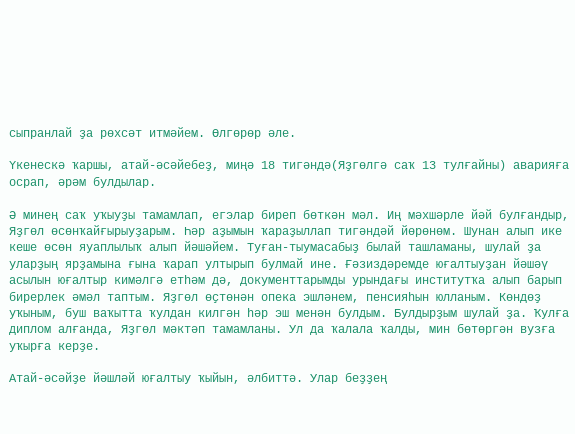сыпранлай ҙа рөхсәт итмәйем. Өлгөрөр әле.

Үкенескә ҡаршы, атай-әсәйебеҙ, миңә 18 тигәндә(Яҙгөлгә саҡ 13 тулғайны) аварияға осрап, әрәм булдылар.

Ә минең саҡ уҡыуҙы тамамлап, егэлар биреп бөткән мәл. Иң мәхшәрле йәй булғандыр, Яҙгөл өсөнҡайғырыуҙарым. Һәр аҙымын ҡараҙыллап тигәндәй йөрөнөм. Шунан алып ике кеше өсөн яуаплылыҡ алып йәшәйем. Туған-тыумасабыҙ былай ташламаны, шулай ҙа уларҙың ярҙамына ғына ҡарап ултырып булмай ине. Ғәзиздәремде юғалтыуҙан йәшәү асылын юғалтыр кимәлгә етһәм дә, документтарымды урындағы институтҡа алып барып бирерлек әмәл таптым. Яҙгөл өҫтөнән опека эшләнем, пенсияһын юлланым. Көндөҙ уҡыным, буш ваҡытта ҡулдан килгән һәр эш менән булдым. Булдырҙым шулай ҙа. Ҡулға диплом алғанда, Яҙгөл мәктәп тамамланы. Ул да ҡалала ҡалды, мин бөтөргән вузға уҡырға керҙе.

Атай-әсәйҙе йәшләй юғалтыу ҡыйын, әлбиттә. Улар беҙҙең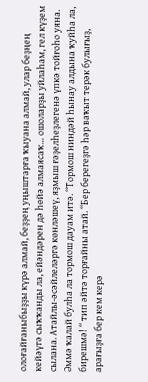олоғайғаныбыҙҙы күрә алмай, беҙҙең уңыштарға ҡыуана алмай, улар беҙңең кейәүгә сыҡҡанды ла, ейәндәрен дә һөйә алмаясаҡ… ошоларҙы уйлаһам, гел күҙем сылана. Атайлы-әсәйлеләргә көнләшеү, яҙмыш ғәҙелһеҙлегенә үпкә тойғоһо уяна. Әммә ҡалай булһа ла тормош дауам итә. “Тормош ниндәй һынау алдына ҡуйһа ла, бирешмә! “ тип әйтә торғайны атай. “Бер берегеҙгә һәр ваҡыт терәк булығыҙ, арағыҙға бер кем керә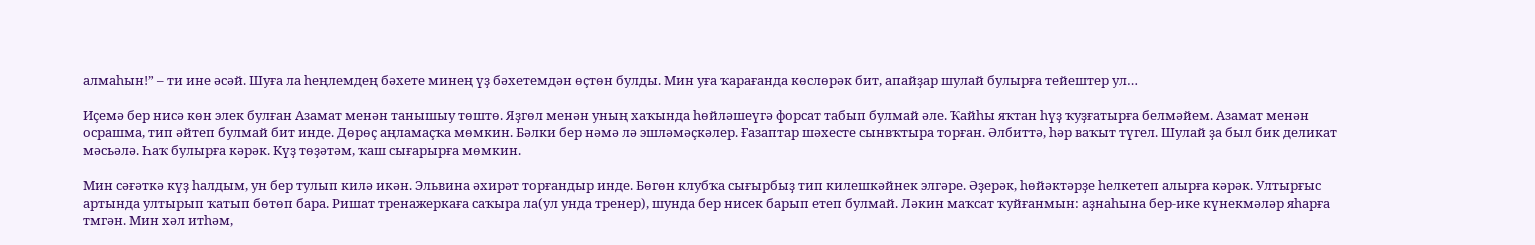алмаһын!” – ти ине әсәй. Шуға ла һеңлемдең бәхете минең үҙ бәхетемдән өҫтөн булды. Мин уға ҡарағанда көслөрәк бит, апайҙар шулай булырға тейештер ул…

Иҫемә бер нисә көн элек булған Азамат менән танышыу төштө. Яҙгөл менән уның хаҡында һөйләшеүгә форсат табып булмай әле. Ҡайһы яҡтан һүҙ ҡуҙғатырға белмәйем. Азамат менән осрашма, тип әйтеп булмай бит инде. Дөрөҫ аңламаҫҡа мөмкин. Бәлки бер нәмә лә эшләмәҫкәлер. Ғазаптар шәхесте сынвҡтыра торған. Әлбиттә, һәр ваҡыт түгел. Шулай ҙа был бик деликат мәсьәлә. Һаҡ булырға кәрәк. Күҙ төҙәтәм, ҡаш сығарырға мөмкин.

Мин сәғәткә күҙ һалдым, ун бер тулып килә икән. Эльвина әхирәт торғандыр инде. Бөгөн клубҡа сығырбыҙ тип килешкәйнек элгәре. Әҙерәк, һөйәктәрҙе һелкетеп алырға кәрәк. Ултырғыс артында ултырып ҡатып бөтөп бара. Ришат тренажеркаға саҡыра ла(ул унда тренер), шунда бер нисек барып етеп булмай. Ләкин маҡсат ҡуйғанмын: аҙнаһына бер-ике күнекмәләр яһарға тмгән. Мин хәл итһәм,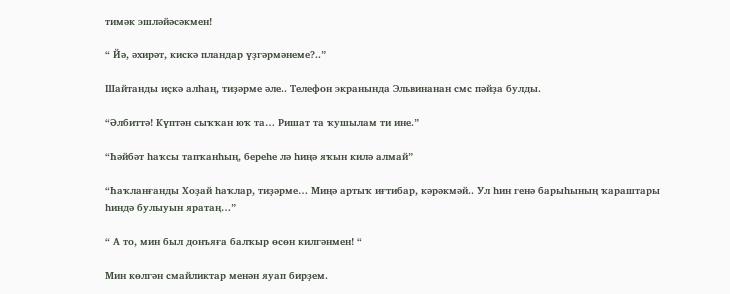тимәк эшләйәсәкмен!

“ Йә, әхирәт, кискә пландар үҙгәрмәнеме?..”

Шайтанды иҫкә алһаң, тиҙәрме әле.. Телефон экранында Эльвинанан смс пәйҙа булды.

“Әлбиттә! Күптән сыҡҡан юҡ та… Ришат та ҡушылам ти ине.”

“Һәйбәт һаҡсы тапҡанһың, береһе лә һиңә яҡын килә алмай”

“Һаҡланғанды Хоҙай һаҡлар, тиҙәрме… Миңә артыҡ иғтибар, кәрәкмәй.. Ул һин генә барыһының ҡараштары һиндә булыуын яратаң…”

“ А то, мин был донъяға балҡыр өсөн килгәнмен! “

Мин көлгән смайликтар менән яуап бирҙем.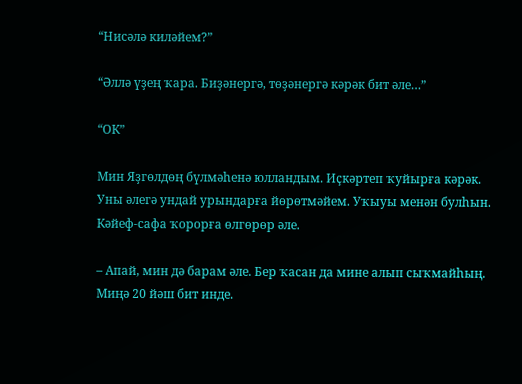“Нисәлә киләйем?”

“Әллә үҙең ҡара. Биҙәнергә, төҙәнергә кәрәк бит әле…”

“ОК”

Мин Яҙгөлдөң бүлмәһенә юлландым. Иҫкәртеп ҡуйырға кәрәк. Уны әлегә ундай урындарға йөрөтмәйем. Уҡыуы менән булһын. Кәйеф-сафа ҡорорға өлгөрөр әле.

– Апай, мин дә барам әле. Бер ҡасан да мине алып сыҡмайһың. Миңә 20 йәш бит инде.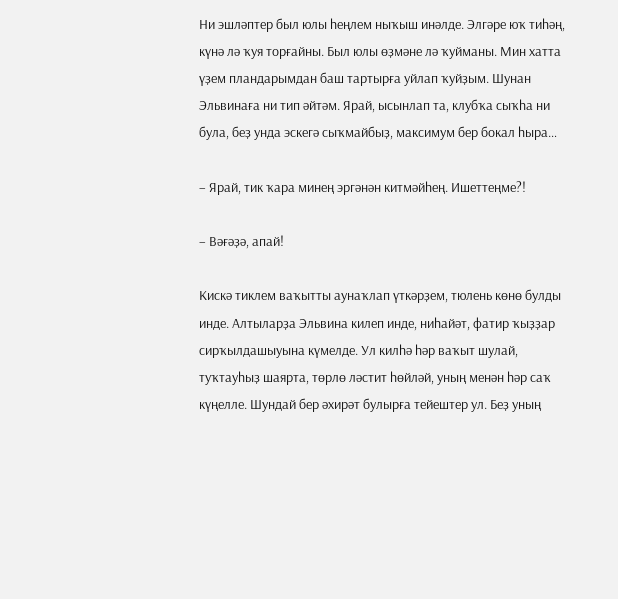Ни эшләптер был юлы һеңлем ныҡыш инәлде. Элгәре юҡ тиһәң, күнә лә ҡуя торғайны. Был юлы өҙмәне лә ҡуйманы. Мин хатта үҙем пландарымдан баш тартырға уйлап ҡуйҙым. Шунан Эльвинаға ни тип әйтәм. Ярай, ысынлап та, клубҡа сыҡһа ни була, беҙ унда эскегә сыҡмайбыҙ, максимум бер бокал һыра…

– Ярай, тик ҡара минең эргәнән китмәйһең. Ишеттеңме?!

– Вәғәҙә, апай!

Кискә тиклем ваҡытты аунаҡлап үткәрҙем, тюлень көнө булды инде. Алтыларҙа Эльвина килеп инде, ниһайәт, фатир ҡыҙҙар сирҡылдашыуына күмелде. Ул килһә һәр ваҡыт шулай, туҡтауһыҙ шаярта, төрлө ләстит һөйләй, уның менән һәр саҡ күңелле. Шундай бер әхирәт булырға тейештер ул. Беҙ уның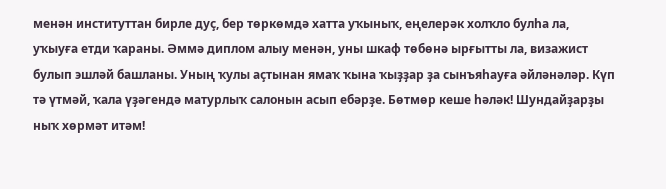менән институттан бирле дуҫ, бер төркөмдә хатта уҡыныҡ, еңелерәк холҡло булһа ла, уҡыуға етди ҡараны. Әммә диплом алыу менән, уны шкаф төбөнә ырғытты ла, визажист булып эшләй башланы. Уның ҡулы аҫтынан ямаҡ ҡына ҡыҙҙар ҙа сынъяһауға әйләнәләр. Күп тә үтмәй, ҡала үҙәгендә матурлыҡ салонын асып ебәрҙе. Бөтмөр кеше һәләк! Шундайҙарҙы ныҡ хөрмәт итәм!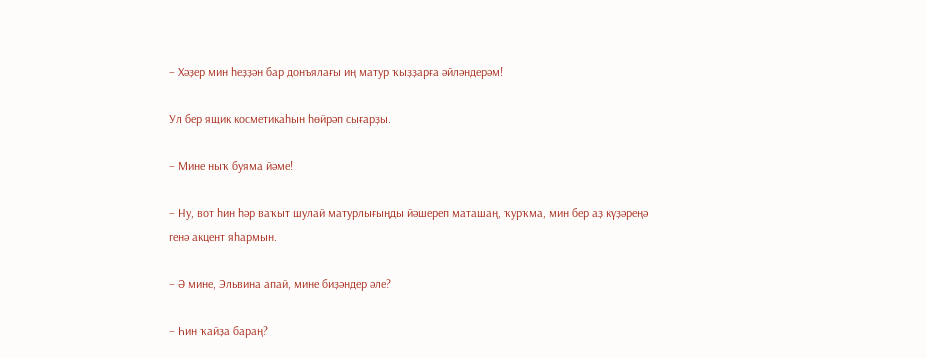– Хәҙер мин һеҙҙән бар донъялағы иң матур ҡыҙҙарға әйләндерәм!

Ул бер ящик косметикаһын һөйрәп сығарҙы.

– Мине ныҡ буяма йәме!

– Ну, вот һин һәр ваҡыт шулай матурлығыңды йәшереп маташаң, ҡурҡма, мин бер аҙ күҙәреңә генә акцент яһармын.

– Ә мине, Эльвина апай, мине биҙәндер әле?

– Һин ҡайҙа бараң?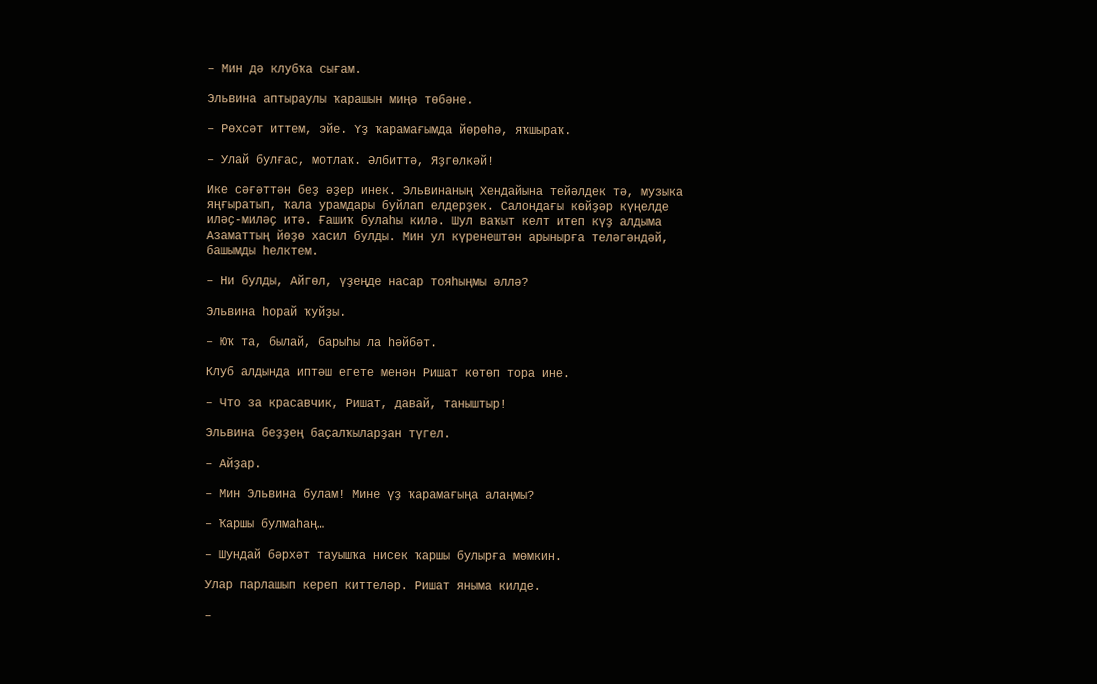– Мин дә клубҡа сығам.

Эльвина аптыраулы ҡарашын миңә төбәне.

– Рөхсәт иттем, эйе. Үҙ ҡарамағымда йөрөһә, яҡшыраҡ.

– Улай булғас, мотлаҡ. Әлбиттә, Яҙгөлкәй!

Ике сәғәттән беҙ әҙер инек. Эльвинаның Хендайына тейәлдек тә, музыка яңғыратып, ҡала урамдары буйлап елдерҙек. Салондағы көйҙәр күңелде иләҫ-миләҫ итә. Ғашиҡ булаһы килә. Шул ваҡыт келт итеп күҙ алдыма Азаматтың йөҙө хасил булды. Мин ул күренештән арынырға теләгәндәй, башымды һелктем.

– Ни булды, Айгөл, үҙеңде насар тояһыңмы әллә?

Эльвина һорай ҡуйҙы.

– Юҡ та, былай, барыһы ла һәйбәт.

Клуб алдында иптәш егете менән Ришат көтөп тора ине.

– Что за красавчик, Ришат, давай, таныштыр!

Эльвина беҙҙең баҫалҡыларҙан түгел.

– Айҙар.

– Мин Эльвина булам! Мине үҙ ҡарамағыңа алаңмы?

– Ҡаршы булмаһаң…

– Шундай бәрхәт тауышҡа нисек ҡаршы булырға мөмкин.

Улар парлашып кереп киттеләр. Ришат яныма килде.

–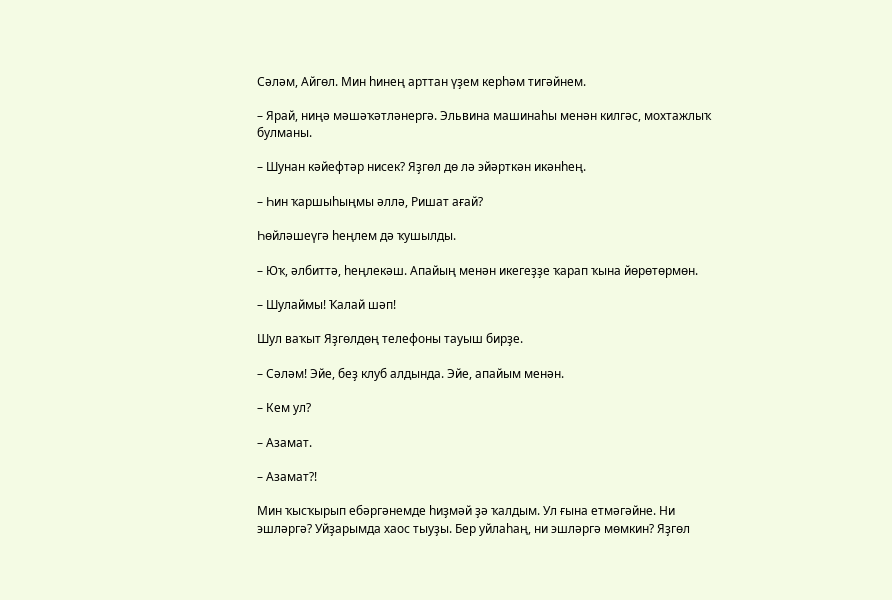Сәләм, Айгөл. Мин һинең арттан үҙем керһәм тигәйнем.

– Ярай, ниңә мәшәҡәтләнергә. Эльвина машинаһы менән килгәс, мохтажлыҡ булманы.

– Шунан кәйефтәр нисек? Яҙгөл дө лә эйәрткән икәнһең.

– Һин ҡаршыһыңмы әллә, Ришат ағай?

Һөйләшеүгә һеңлем дә ҡушылды.

– Юҡ, әлбиттә, һеңлекәш. Апайың менән икегеҙҙе ҡарап ҡына йөрөтөрмөн.

– Шулаймы! Ҡалай шәп!

Шул ваҡыт Яҙгөлдөң телефоны тауыш бирҙе.

– Сәләм! Эйе, беҙ клуб алдында. Эйе, апайым менән.

– Кем ул?

– Азамат.

– Азамат?!

Мин ҡысҡырып ебәргәнемде һиҙмәй ҙә ҡалдым. Ул ғына етмәгәйне. Ни эшләргә? Уйҙарымда хаос тыуҙы. Бер уйлаһаң, ни эшләргә мөмкин? Яҙгөл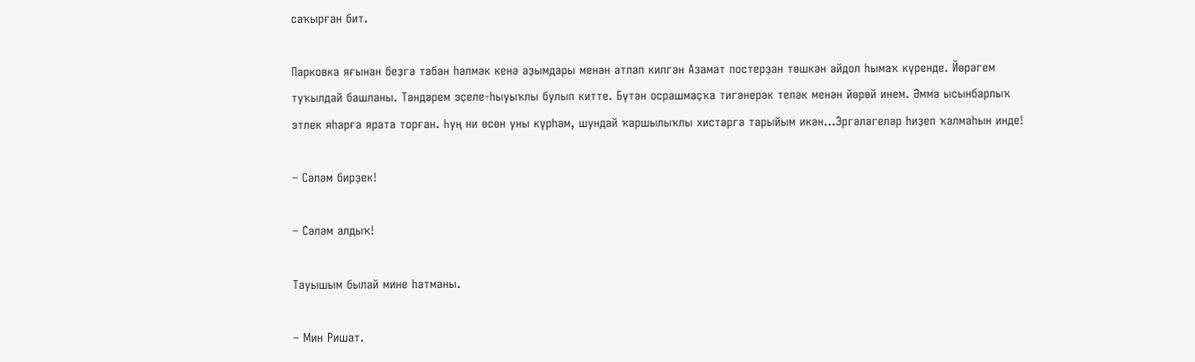саҡырған бит.

Парковка яғынан беҙгә табан һәлмәк кенә аҙымдары менән атлап килгән Азамат постерҙан төшкән айдол һымаҡ күренде. Йөрәгем туҡылдай башланы. Тәндәрем эҫеле-һыуыҡлы булып китте. Бүтән осрашмаҫҡа тигәнерәк теләк менән йөрөй инем. Әммә ысынбарлыҡ этлек яһарға ярата торған. Һуң ни өсөн уны күрһәм, шундай ҡаршылыҡлы хистәргә тарыйым икән…Эргәләгеләр һиҙеп ҡалмаһын инде!

– Сәләм бирҙек!

– Сәләм алдыҡ!

Тауышым былай мине һатманы.

– Мин Ришат.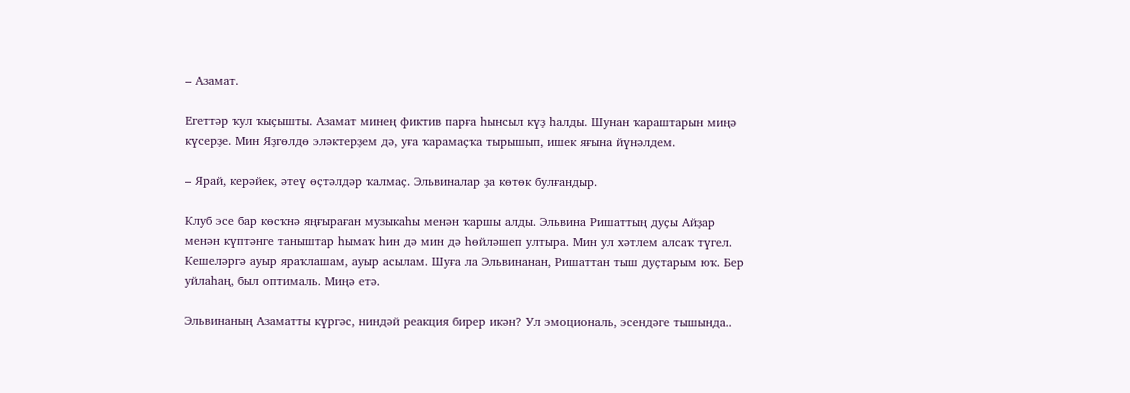– Азамат.

Егеттәр ҡул ҡыҫышты. Азамат минең фиктив парға һынсыл күҙ һалды. Шунан ҡараштарын миңә күсерҙе. Мин Яҙгөлдө эләктерҙем дә, уға ҡарамаҫҡа тырышып, ишек яғына йүнәлдем.

– Ярай, керәйек, әтеү өҫтәлдәр ҡалмаҫ. Эльвиналар ҙа көтөк булғандыр.

Клуб эсе бар көсҡнә яңғыраған музыкаһы менән ҡаршы алды. Эльвина Ришаттың дуҫы Айҙар менән күптәнге таныштар һымаҡ һин дә мин дә һөйләшеп ултыра. Мин ул хәтлем алсаҡ түгел. Кешеләргә ауыр яраҡлашам, ауыр асылам. Шуға ла Эльвинанан, Ришаттан тыш дуҫтарым юҡ. Бер уйлаһаң, был оптималь. Миңә етә.

Эльвинаның Азаматты күргәс, ниндәй реакция бирер икән? Ул эмоциональ, эсендәге тышында..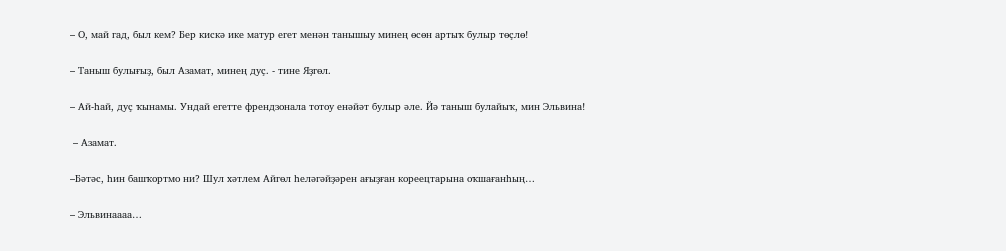– О, май гад, был кем? Бер кискә ике матур егет менән танышыу минең өсөн артыҡ булыр төҫлө!

– Таныш булығыҙ, был Азамат, минең дуҫ. - тине Яҙгөл.

– Ай-һай, дуҫ ҡынамы. Ундай егетте френдзонала тотоу енәйәт булыр әле. Йә таныш булайыҡ, мин Эльвина!

 – Азамат.

–Бәтәс, һин башҡортмо ни? Шул хәтлем Айгөл һеләгәйҙәрен ағыҙған кореецтарына оҡшағанһың…

– Эльвинаааа…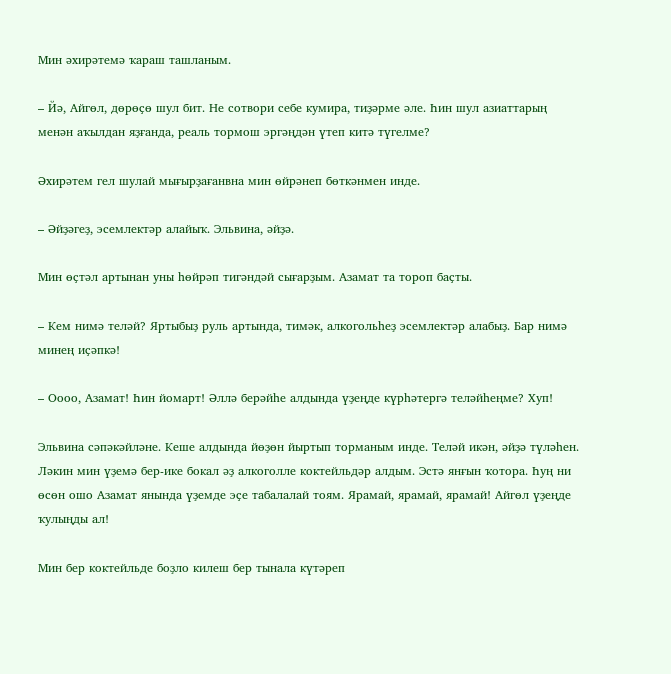Мин әхирәтемә ҡараш ташланым.

– Йә, Айгөл, дөрөҫө шул бит. Не сотвори себе кумира, тиҙәрме әле. Һин шул азиаттарың менән аҡылдан яҙғанда, реаль тормош эргәңдән үтеп китә түгелме?

Әхирәтем гел шулай мығырҙағанвна мин өйрәнеп бөткәнмен инде.

– Әйҙәгеҙ, эсемлектәр алайыҡ. Эльвина, әйҙә.

Мин өҫтәл артынан уны һөйрәп тигәндәй сығарҙым. Азамат та тороп баҫты.

– Кем нимә теләй? Яртыбыҙ руль артында, тимәк, алкогольһеҙ эсемлектәр алабыҙ. Бар нимә минең иҫәпкә!

– Оооо, Азамат! Һин йомарт! Әллә берәйһе алдында үҙеңде күрһәтергә теләйһеңме? Хуп!

Эльвина сәпәкәйләне. Кеше алдында йөҙөн йыртып торманым инде. Теләй икән, әйҙә түләһен. Ләкин мин үҙемә бер-ике бокал әҙ алкоголле коктейльдәр алдым. Эстә янғын ҡотора. Һуң ни өсөн ошо Азамат янында үҙемде эҫе табалалай тоям. Ярамай, ярамай, ярамай! Айгөл үҙеңде ҡулыңды ал!

Мин бер коктейльде боҙло килеш бер тынала күтәреп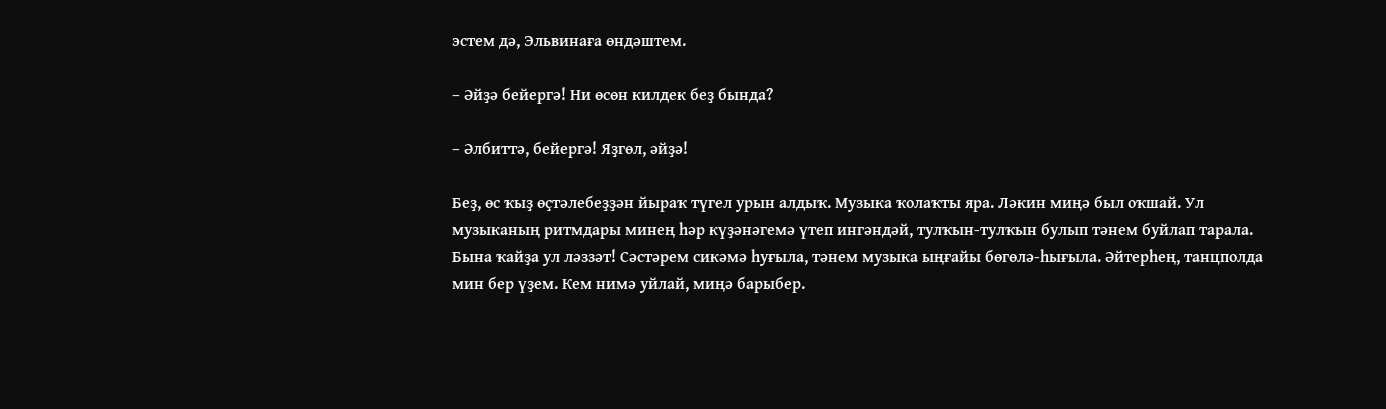эстем дә, Эльвинаға өндәштем.

– Әйҙә бейергә! Ни өсөн килдек беҙ бында?

– Әлбиттә, бейергә! Яҙгөл, әйҙә!

Беҙ, өс ҡыҙ өҫтәлебеҙҙән йыраҡ түгел урын алдыҡ. Музыка ҡолаҡты яра. Ләкин миңә был оҡшай. Ул музыканың ритмдары минең һәр күҙәнәгемә үтеп ингәндәй, тулҡын-тулҡын булып тәнем буйлап тарала. Бына ҡайҙа ул ләззәт! Сәстәрем сикәмә һуғыла, тәнем музыка ыңғайы бөгөлә-һығыла. Әйтерһең, танцполда мин бер үҙем. Кем нимә уйлай, миңә барыбер.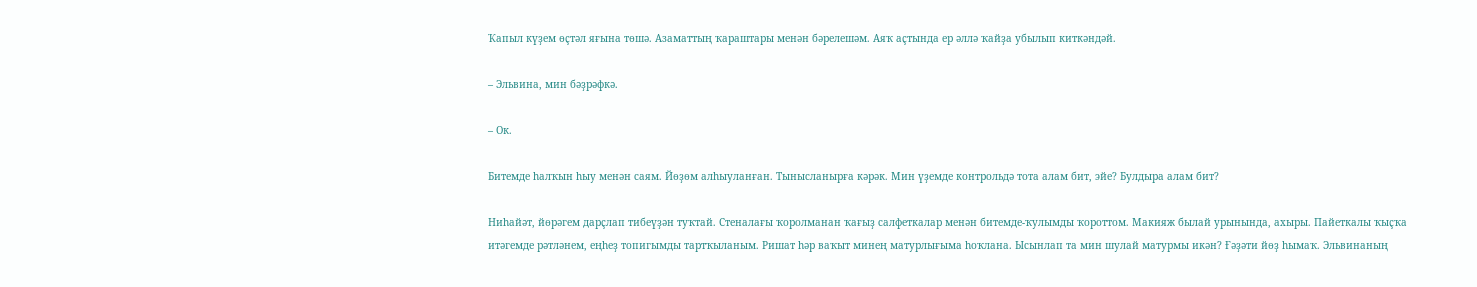Ҡапыл күҙем өҫтәл яғына төшә. Азаматтың ҡараштары менән бәрелешәм. Аяҡ аҫтында ер әллә ҡайҙа убылып киткәндәй.

– Эльвина, мин бәҙрәфкә.

– Ок.

Битемде һалҡын һыу менән саям. Йөҙөм алһыуланған. Тынысланырға кәрәк. Мин үҙемде контрольдә тота алам бит, эйе? Булдыра алам бит?

Ниһайәт, йөрәгем дарҫлап тибеүҙән туҡтай. Стеналағы ҡоролманан ҡағыҙ салфеткалар менән битемде-ҡулымды ҡороттом. Макияж былай урынында, ахыры. Пайеткалы ҡыҫҡа итәгемде рәтләнем, еңһеҙ топигымды тартҡыланым. Ришат һәр ваҡыт минең матурлығыма һоҡлана. Ысынлап та мин шулай матурмы икән? Ғәҙәти йөҙ һымаҡ. Эльвинаның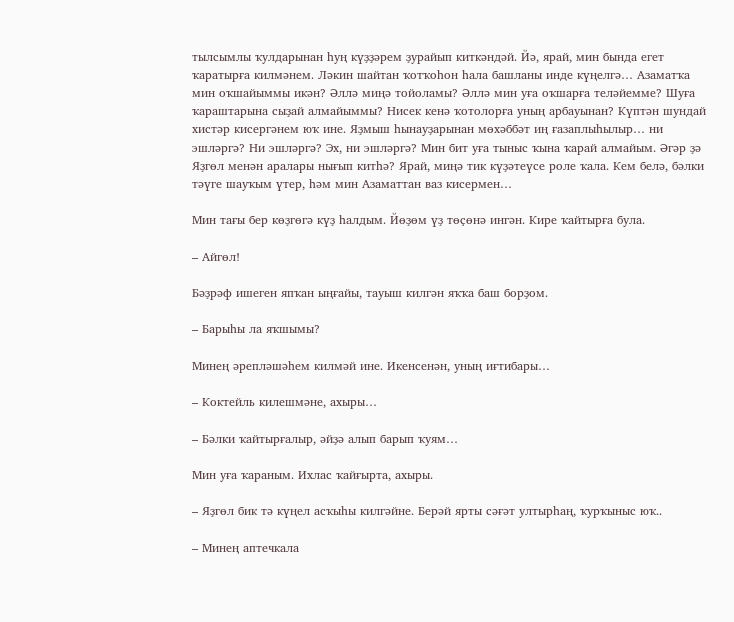тылсымлы ҡулдарынан һуң күҙҙәрем ҙурайып киткәндәй. Йә, ярай, мин бында егет ҡаратырға килмәнем. Ләкин шайтан ҡотҡоһон һала башланы инде күңелгә… Азаматҡа мин оҡшайыммы икән? Әллә миңә тойоламы? Әллә мин уға оҡшарға теләйемме? Шуға ҡараштарына сыҙай алмайыммы? Нисек кенә ҡотолорға уның арбауынан? Күптән шундай хистәр кисергәнем юҡ ине. Яҙмыш һынауҙарынан мөхәббәт иң ғазаплыһылыр… ни эшләргә? Ни эшләргә? Эх, ни эшләргә? Мин бит уға тыныс ҡына ҡарай алмайым. Әгәр ҙә Яҙгөл менән аралары нығып китһә? Ярай, миңә тик күҙәтеүсе роле ҡала. Кем белә, бәлки тәүге шауҡым үтер, һәм мин Азаматтан ваз кисермен…

Мин тағы бер көҙгөгә күҙ һалдым. Йөҙөм үҙ төҫөнә ингән. Кире ҡайтырға була.

– Айгөл!

Бәҙрәф ишеген япҡан ыңғайы, тауыш килгән яҡҡа баш борҙом.

– Барыһы ла яҡшымы?

Минең әрепләшәһем килмәй ине. Икенсенән, уның иғтибары…

– Коктейль килешмәне, ахыры…

– Бәлки ҡайтырғалыр, әйҙә алып барып ҡуям…

Мин уға ҡараным. Ихлас ҡайғырта, ахыры.

– Яҙгөл бик тә күңел асҡыһы килгәйне. Берәй ярты сәғәт ултырһаң, ҡурҡыныс юҡ..

– Минең аптечкала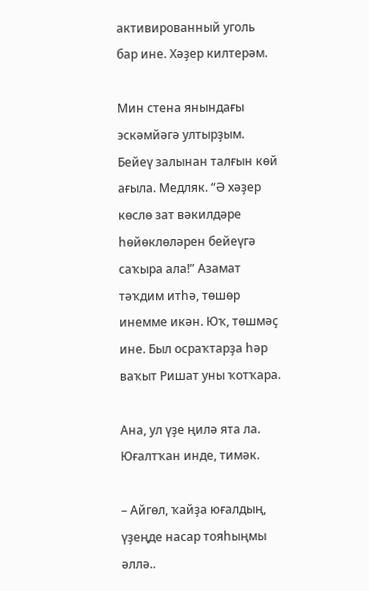активированный уголь бар ине. Хәҙер килтерәм.

Мин стена янындағы эскәмйәгә ултырҙым. Бейеү залынан талғын көй ағыла. Медляк. “Ә хәҙер көслө зат вәкилдәре һөйөклөләрен бейеүгә саҡыра ала!” Азамат тәҡдим итһә, төшөр инемме икән. Юҡ, төшмәҫ ине. Был осраҡтарҙа һәр ваҡыт Ришат уны ҡотҡара.

Ана, ул үҙе ңилә ята ла. Юғалтҡан инде, тимәк.

– Айгөл, ҡайҙа юғалдың, үҙеңде насар тояһыңмы әллә..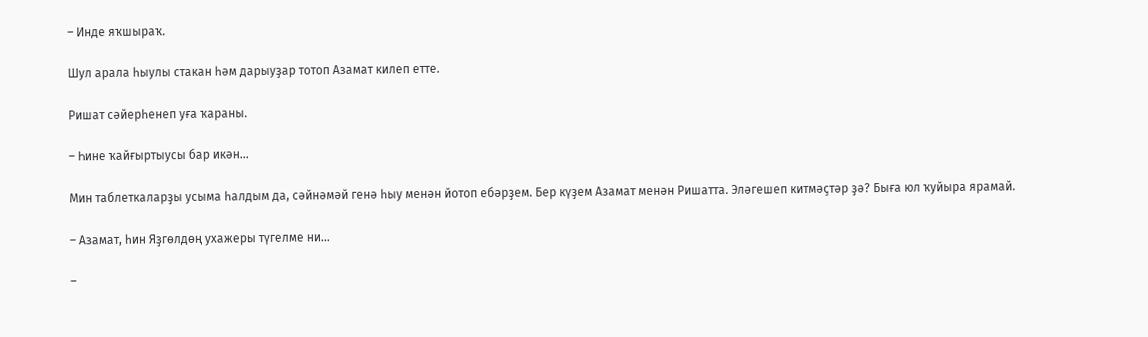– Инде яҡшыраҡ.

Шул арала һыулы стакан һәм дарыуҙар тотоп Азамат килеп етте.

Ришат сәйерһенеп уға ҡараны.

– Һине ҡайғыртыусы бар икән…

Мин таблеткаларҙы усыма һалдым да, сәйнәмәй генә һыу менән йотоп ебәрҙем. Бер күҙем Азамат менән Ришатта. Эләгешеп китмәҫтәр ҙә? Быға юл ҡуйыра ярамай.

– Азамат, һин Яҙгөлдөң ухажеры түгелме ни…

–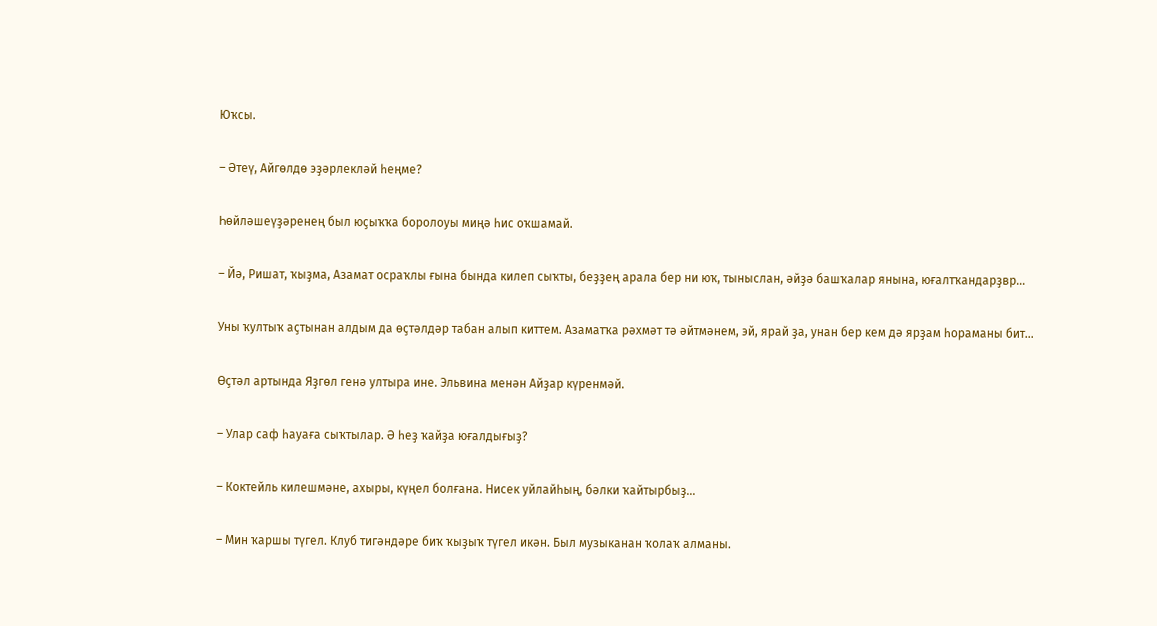Юҡсы.

– Әтеү, Айгөлдө эҙәрлекләй һеңме?

Һөйләшеүҙәренең был юҫыҡҡа боролоуы миңә һис оҡшамай.

– Йә, Ришат, ҡыҙма, Азамат осраҡлы ғына бында килеп сыҡты, беҙҙең арала бер ни юҡ, тыныслан, әйҙә башҡалар янына, юғалтҡандарҙвр…

Уны ҡултыҡ аҫтынан алдым да өҫтәлдәр табан алып киттем. Азаматҡа рәхмәт тә әйтмәнем, эй, ярай ҙа, унан бер кем дә ярҙам һораманы бит…

Өҫтәл артында Яҙгөл генә ултыра ине. Эльвина менән Айҙар күренмәй.

– Улар саф һауаға сыҡтылар. Ә һеҙ ҡайҙа юғалдығыҙ?

– Коктейль килешмәне, ахыры, күңел болғана. Нисек уйлайһың, бәлки ҡайтырбыҙ…

– Мин ҡаршы түгел. Клуб тигәндәре биҡ ҡыҙыҡ түгел икән. Был музыканан ҡолаҡ алманы.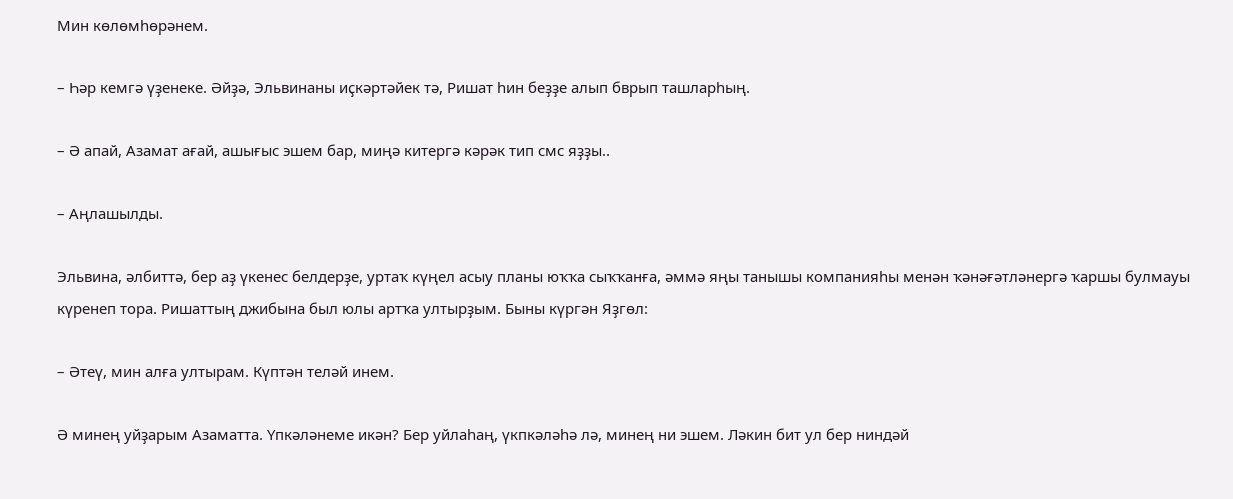Мин көлөмһөрәнем.

– Һәр кемгә үҙенеке. Әйҙә, Эльвинаны иҫкәртәйек тә, Ришат һин беҙҙе алып бврып ташларһың.

– Ә апай, Азамат ағай, ашығыс эшем бар, миңә китергә кәрәк тип смс яҙҙы..

– Аңлашылды.

Эльвина, әлбиттә, бер аҙ үкенес белдерҙе, уртаҡ күңел асыу планы юҡҡа сыҡҡанға, әммә яңы танышы компанияһы менән ҡәнәғәтләнергә ҡаршы булмауы күренеп тора. Ришаттың джибына был юлы артҡа ултырҙым. Быны күргән Яҙгөл:

– Әтеү, мин алға ултырам. Күптән теләй инем.

Ә минең уйҙарым Азаматта. Үпкәләнеме икән? Бер уйлаһаң, үкпкәләһә лә, минең ни эшем. Ләкин бит ул бер ниндәй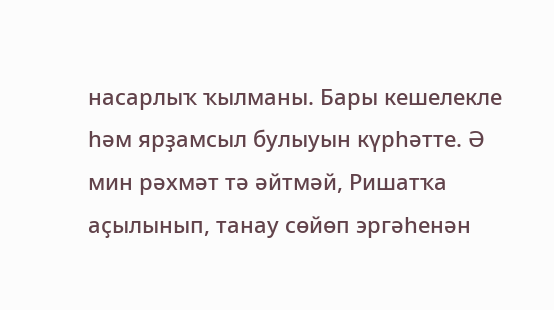насарлыҡ ҡылманы. Бары кешелекле һәм ярҙамсыл булыуын күрһәтте. Ә мин рәхмәт тә әйтмәй, Ришатҡа аҫылынып, танау сөйөп эргәһенән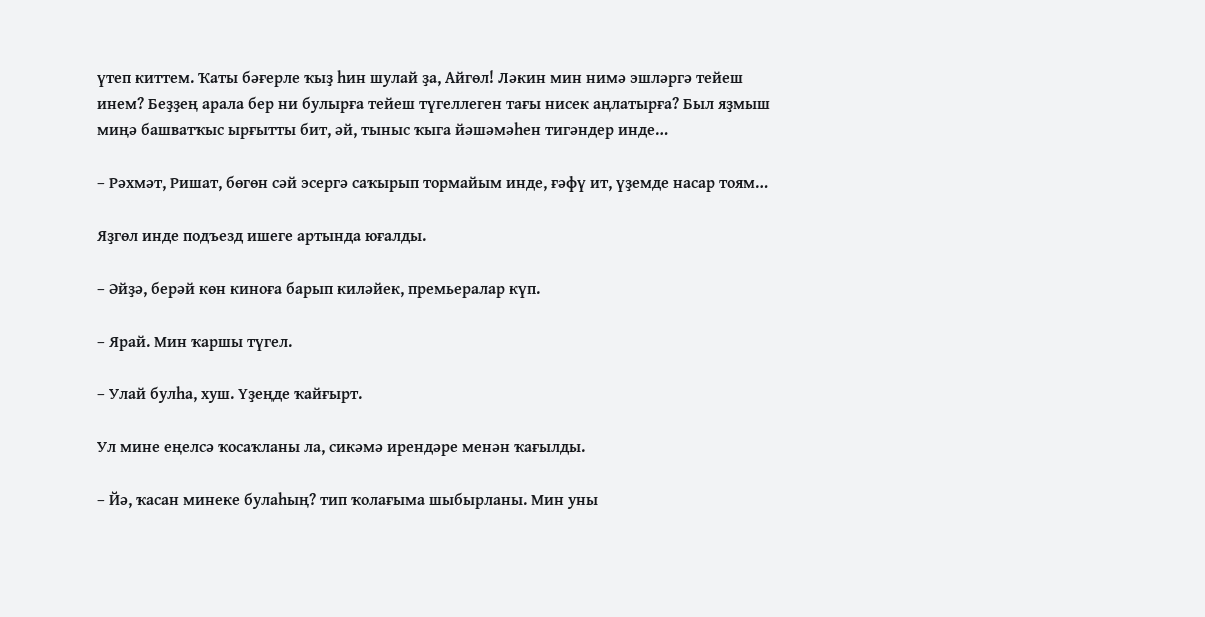үтеп киттем. Ҡаты бәғерле ҡыҙ һин шулай ҙа, Айгөл! Ләкин мин нимә эшләргә тейеш инем? Беҙҙең арала бер ни булырға тейеш түгеллеген тағы нисек аңлатырға? Был яҙмыш миңә башватҡыс ырғытты бит, әй, тыныс ҡыга йәшәмәһен тигәндер инде…

– Рәхмәт, Ришат, бөгөн сәй эсергә саҡырып тормайым инде, ғәфү ит, үҙемде насар тоям…

Яҙгөл инде подъезд ишеге артында юғалды.

– Әйҙә, берәй көн киноға барып киләйек, премьералар күп.

– Ярай. Мин ҡаршы түгел.

– Улай булһа, хуш. Үҙеңде ҡайғырт.

Ул мине еңелсә ҡосаҡланы ла, сикәмә ирендәре менән ҡағылды.

– Йә, ҡасан минеке булаһың? тип ҡолағыма шыбырланы. Мин уны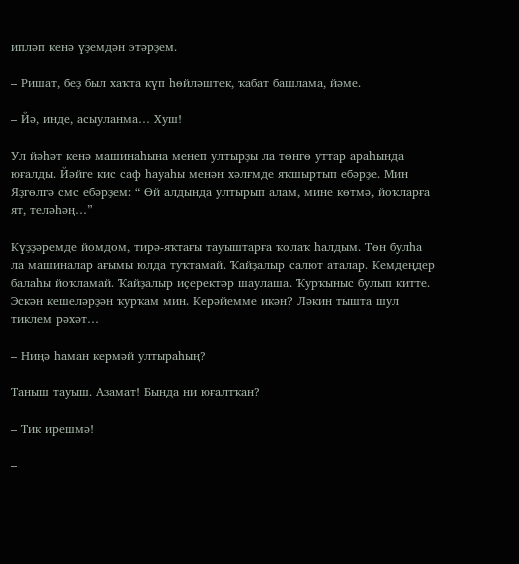ипләп кенә үҙемдән этәрҙем.

– Ришат, беҙ был хаҡта күп һөйләштек, ҡабат башлама, йәме.

– Йә, инде, асыуланма… Хуш!

Ул йәһәт кенә машинаһына менеп ултырҙы ла төнгө уттар араһында юғалды. Йәйге кис саф һауаһы менән хәлғмде яҡшыртып ебәрҙе. Мин Яҙгөлгә смс ебәрҙем: “ Өй алдында ултырып алам, мине көтмә, йоҡларға ят, теләһәң…”

Күҙҙәремде йомдом, тирә-яҡтағы тауыштарға ҡолаҡ һалдым. Төн булһа ла машиналар ағымы юлда туҡтамай. Ҡайҙалыр салют аталар. Кемдеңдер балаһы йоҡламай. Ҡайҙалыр иҫеректәр шаулаша. Ҡурҡыныс булып китте. Эскән кешеләрҙән ҡурҡам мин. Керәйемме икән? Ләкин тышта шул тиклем рәхәт…

– Ниңә һаман кермәй ултыраһың?

Таныш тауыш. Азамат! Бында ни юғалтҡан?

– Тик ирешмә!

–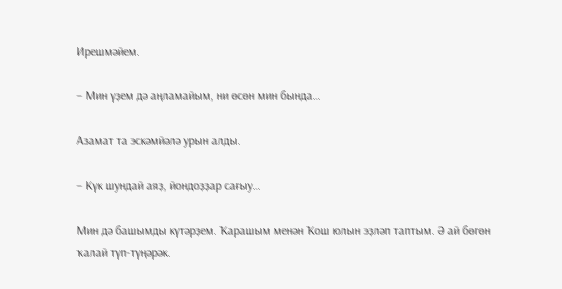Ирешмәйем.

– Мин үҙем дә аңламайым, ни өсөн мин бында…

Азамат та эскәмйәлә урын алды.

– Күк шундай аяҙ, йондоҙҙар сағыу…

Мин дә башымды күтәрҙем. Ҡарашым менән Ҡош юлын эҙләп таптым. Ә ай бөгөн ҡалай түп-түңәрәк.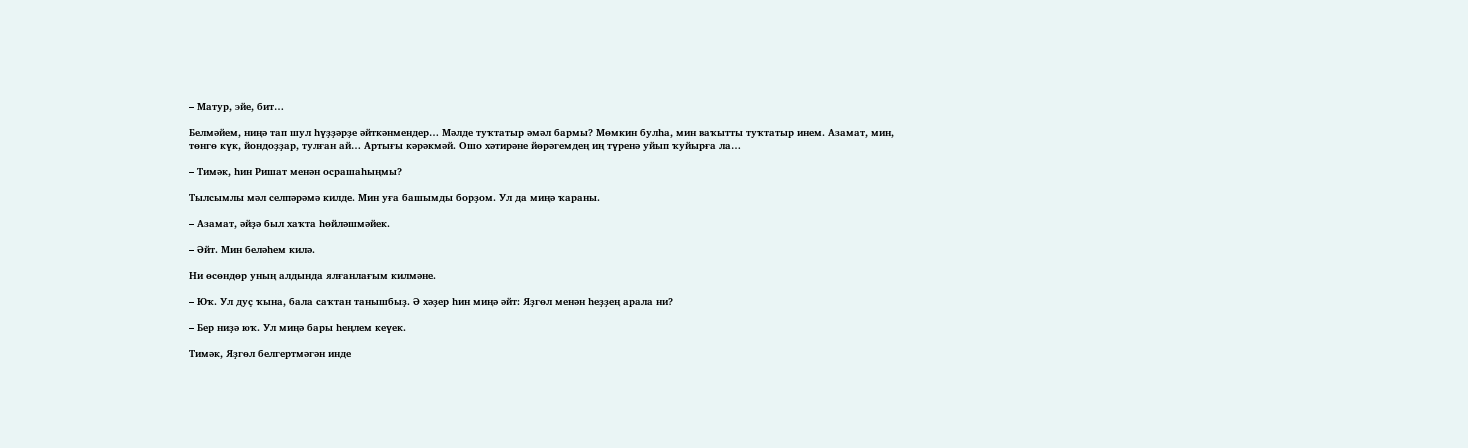– Матур, эйе, бит…

Белмәйем, ниңә тап шул һүҙҙәрҙе әйткәнмендер… Мәлде туҡтатыр әмәл бармы? Мөмкин булһа, мин ваҡытты туҡтатыр инем. Азамат, мин, төнгө күк, йондоҙҙар, тулған ай… Артығы кәрәкмәй. Ошо хәтирәне йөрәгемдең иң түренә уйып ҡуйырға ла…

– Тимәк, һин Ришат менән осрашаһыңмы?

Тылсымлы мәл селпәрәмә килде. Мин уға башымды борҙом. Ул да миңә ҡараны.

– Азамат, әйҙә был хаҡта һөйләшмәйек.

– Әйт. Мин беләһем килә.

Ни өсөндөр уның алдында ялғанлағым килмәне.

– Юҡ. Ул дуҫ ҡына, бала саҡтан танышбыҙ. Ә хәҙер һин миңә әйт: Яҙгөл менән һеҙҙең арала ни?

– Бер ниҙә юҡ. Ул миңә бары һеңлем кеүек.

Тимәк, Яҙгөл белгертмәгән инде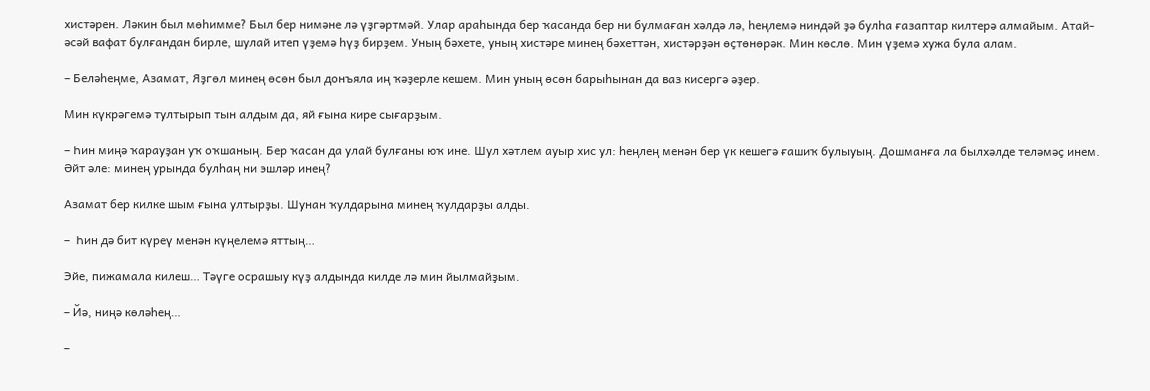хистәрен. Ләкин был мөһимме? Был бер нимәне лә үҙгәртмәй. Улар араһында бер ҡасанда бер ни булмаған хәлдә лә, һеңлемә ниндәй ҙә булһа ғазаптар килтерә алмайым. Атай-әсәй вафат булғандан бирле, шулай итеп үҙемә һүҙ бирҙем. Уның бәхете, уның хистәре минең бәхеттән, хистәрҙән өҫтөнөрәк. Мин көслө. Мин үҙемә хужа була алам.

– Беләһеңме, Азамат, Яҙгөл минең өсөн был донъяла иң ҡәҙерле кешем. Мин уның өсөн барыһынан да ваз кисергә әҙер.

Мин күкрәгемә тултырып тын алдым да, яй ғына кире сығарҙым.

– Һин миңә ҡарауҙан уҡ оҡшаның. Бер ҡасан да улай булғаны юҡ ине. Шул хәтлем ауыр хис ул: һеңлең менән бер үк кешегә ғашиҡ булыуың. Дошманға ла былхәлде теләмәҫ инем. Әйт әле: минең урында булһаң ни эшләр инең?

Азамат бер килке шым ғына ултырҙы. Шунан ҡулдарына минең ҡулдарҙы алды.

–  Һин дә бит күреү менән күңелемә яттың…

Эйе, пижамала килеш… Тәүге осрашыу күҙ алдында килде лә мин йылмайҙым.

– Йә, ниңә көләһең…

–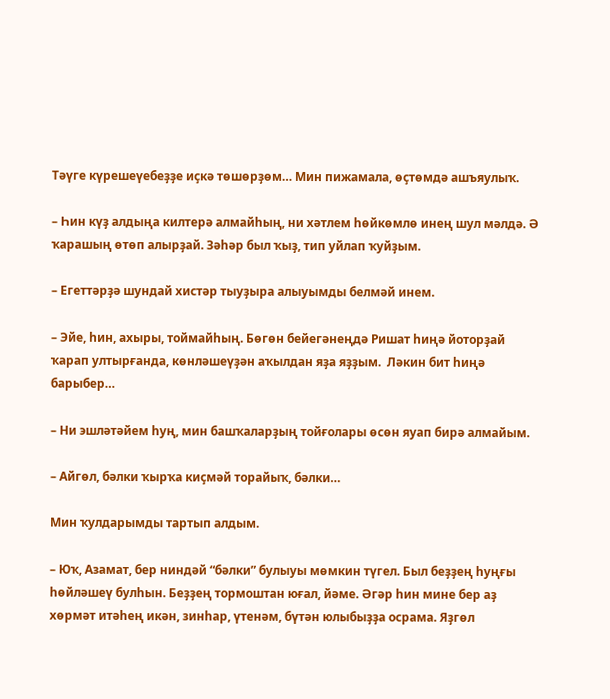Тәүге күрешеүебеҙҙе иҫкә төшөрҙөм… Мин пижамала, өҫтөмдә ашъяулыҡ.

– Һин күҙ алдыңа килтерә алмайһың, ни хәтлем һөйкөмлө инең шул мәлдә. Ә ҡарашың өтөп алырҙай. Зәһәр был ҡыҙ, тип уйлап ҡуйҙым.

– Егеттәрҙә шундай хистәр тыуҙыра алыуымды белмәй инем.

– Эйе, һин, ахыры, тоймайһың. Бөгөн бейегәнеңдә Ришат һиңә йоторҙай ҡарап ултырғанда, көнләшеүҙән аҡылдан яҙа яҙҙым.  Ләкин бит һиңә барыбер…

– Ни эшләтәйем һуң, мин башҡаларҙың тойғолары өсөн яуап бирә алмайым.

– Айгөл, бәлки ҡырҡа киҫмәй торайыҡ, бәлки…

Мин ҡулдарымды тартып алдым.

– Юҡ, Азамат, бер ниндәй “бәлки” булыуы мөмкин түгел. Был беҙҙең һуңғы һөйләшеү булһын. Беҙҙең тормоштан юғал, йәме. Әгәр һин мине бер аҙ хөрмәт итәһең икән, зинһар, үтенәм, бүтән юлыбыҙҙа осрама. Яҙгөл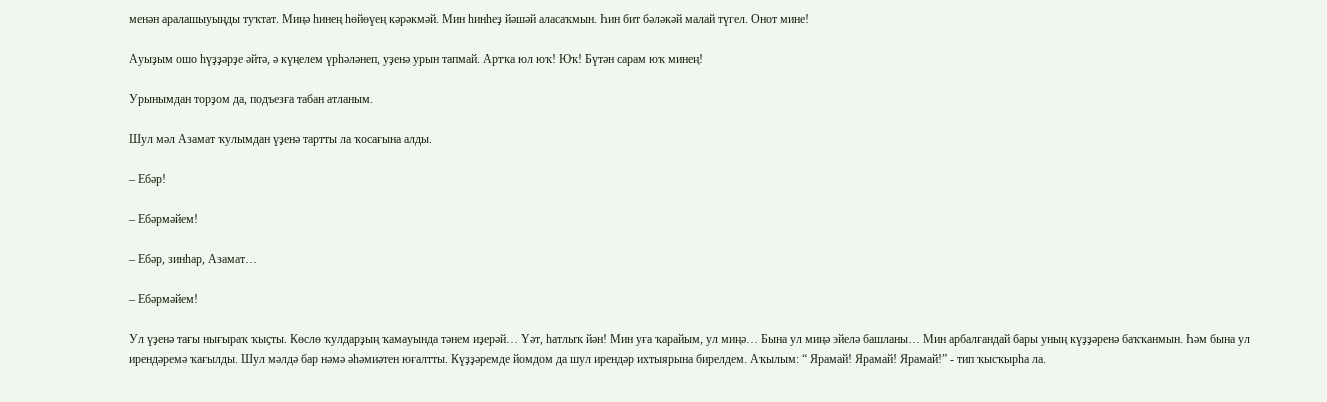менән аралашыуыңды туҡтат. Миңә һинең һөйөүең кәрәкмәй. Мин һинһеҙ йәшәй аласаҡмын. Һин бит бәләкәй малай түгел. Онот мине!

Ауыҙым ошо һүҙҙәрҙе әйтә, ә күңелем үрһәләнеп, уҙенә урын тапмай. Артҡа юл юҡ! Юҡ! Бүтән сарам юҡ минең!

Урынымдан торҙом да, подъезға табан атланым.

Шул мәл Азамат ҡулымдан үҙенә тартты ла ҡосағына алды.

– Ебәр!

– Ебәрмәйем!

– Ебәр, зинһар, Азамат…

– Ебәрмәйем!

Ул үҙенә тағы нығыраҡ ҡыҫты. Көслө ҡулдарҙың ҡамауында тәнем иҙерәй… Үәт, һатлыҡ йән! Мин уға ҡарайым, ул миңә… Бына ул миңә эйелә башланы… Мин арбалғандай бары уның күҙҙәренә баҡҡанмын. Һәм бына ул ирендәремә ҡағылды. Шул мәлдә бар нәмә әһәмиәтен юғалтты. Күҙҙәремде йомдом да шул ирендәр ихтыярына бирелдем. Аҡылым: “ Ярамай! Ярамай! Ярамай!” - тип ҡысҡырһа ла.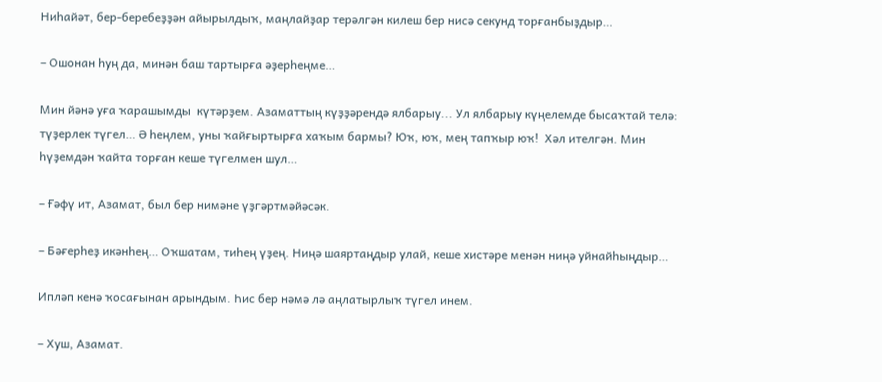Ниһайәт, бер-беребеҙҙән айырылдыҡ, маңлайҙар терәлгән килеш бер нисә секунд торғанбыҙдыр…

– Ошонан һуң да, минән баш тартырға әҙерһеңме…

Мин йәнә уға ҡарашымды  күтәрҙем. Азаматтың күҙҙәрендә ялбарыу... Ул ялбарыу күңелемде бысаҡтай телә: түҙерлек түгел… Ә һеңлем, уны ҡайғыртырға хаҡым бармы? Юҡ, юҡ, мең тапҡыр юҡ!  Хәл ителгән. Мин һүҙемдән ҡайта торған кеше түгелмен шул…

– Ғәфү ит, Азамат, был бер нимәне үҙгәртмәйәсәк.

– Бәғерһеҙ икәнһең… Оҡшатам, тиһең үҙең. Ниңә шаяртаңдыр улай, кеше хистәре менән ниңә уйнайһыңдыр…

Ипләп кенә ҡосағынан арындым. Һис бер нәмә лә аңлатырлыҡ түгел инем.

– Хуш, Азамат.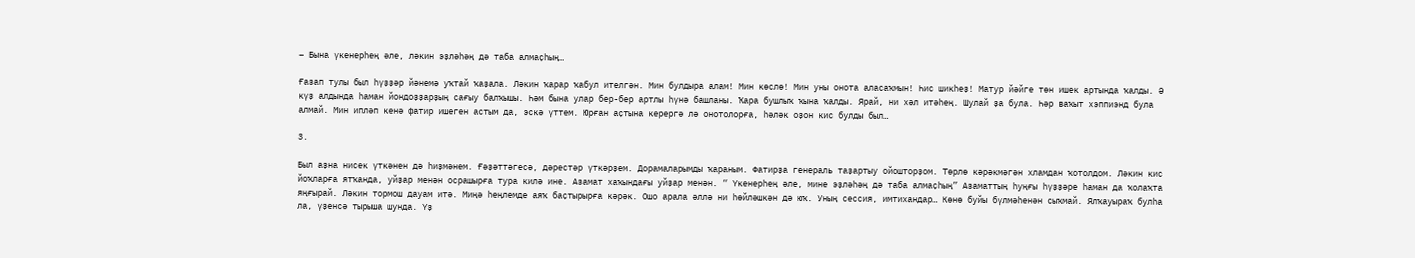– Бына үкенерһең әле, ләкин эҙләһәң дә таба алмаҫһың…

Ғазап тулы был һүҙҙәр йәнемә уҡтай ҡаҙала. Ләкин ҡарар ҡабул ителгән. Мин булдыра алам! Мин көслө! Мин уны онота аласаҡмын! Һис шикһеҙ! Матур йәйге төн ишек артында ҡалды. Ә күҙ алдында һаман йондоҙҙарҙың сағыу балҡышы. Һәм бына улар бер-бер артлы һүнә башланы. Ҡара бушлыҡ ҡына ҡалды. Ярай, ни хәл итәһең. Шулай ҙа була. Һәр ваҡыт хэппиэнд була алмай. Мин ипләп кенә фатир ишеген астым да, эскә үттем. Юрған аҫтына керергә лә онотолорға, һәләк оҙон кис булды был…

3.

Был аҙна нисек үткәнен дә һиҙмәнем. Ғәҙәттәгесә, дәрестәр үткәрҙем. Дорамаларымды ҡараным. Фатирҙа генераль таҙартыу ойошторҙом. Төрлө кәрәкмәгән хламдан ҡотолдом. Ләкин кис йоҡларға ятҡанда, уйҙар менән осрашырға тура килә ине. Азамат хаҡындағы уйҙар менән. “ Үкенерһең әле, мине эҙләһәң дә таба алмаҫһың” Азаматтың һуңғы һүҙҙәре һаман да ҡолаҡта яңғырай. Ләкин тормош дауам итә. Миңә һеңлемде аяҡ баҫтырырға кәрәк. Ошо арала әллә ни һөйләшкән дә юҡ. Уның сессия, имтихандар… Көнө буйы бүлмәһенән сыҡмай. Ялҡауыраҡ булһа ла, үҙенсә тырыша шунда. Үҙ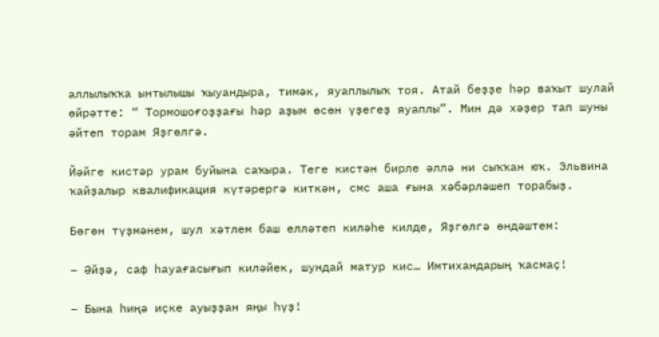аллылыҡҡа ынтылышы ҡыуандыра, тимәк, яуаплылыҡ тоя. Атай беҙҙе һәр ваҡыт шулай өйрәтте: “ Тормошоғоҙҙағы һәр аҙым өсөн үҙегеҙ яуаплы”. Мин дә хәҙер тап шуны әйтеп торам Яҙгөлгә.

Йәйге кистәр урам буйына саҡыра. Теге кистән бирле әллә ни сыҡҡан юҡ. Эльвина ҡайҙалыр квалификация күтәрергә киткән, смс аша ғына хәбәрләшеп торабыҙ.

Бөгөн түҙмәнем, шул хәтлем баш елләтеп киләһе килде, Яҙгөлгә өндәштем:

– Әйҙә, саф һауағасығып киләйек, шундай матур кис… Имтихандарың ҡасмаҫ!

– Бына һиңә иҫке ауыҙҙан яңы һүҙ!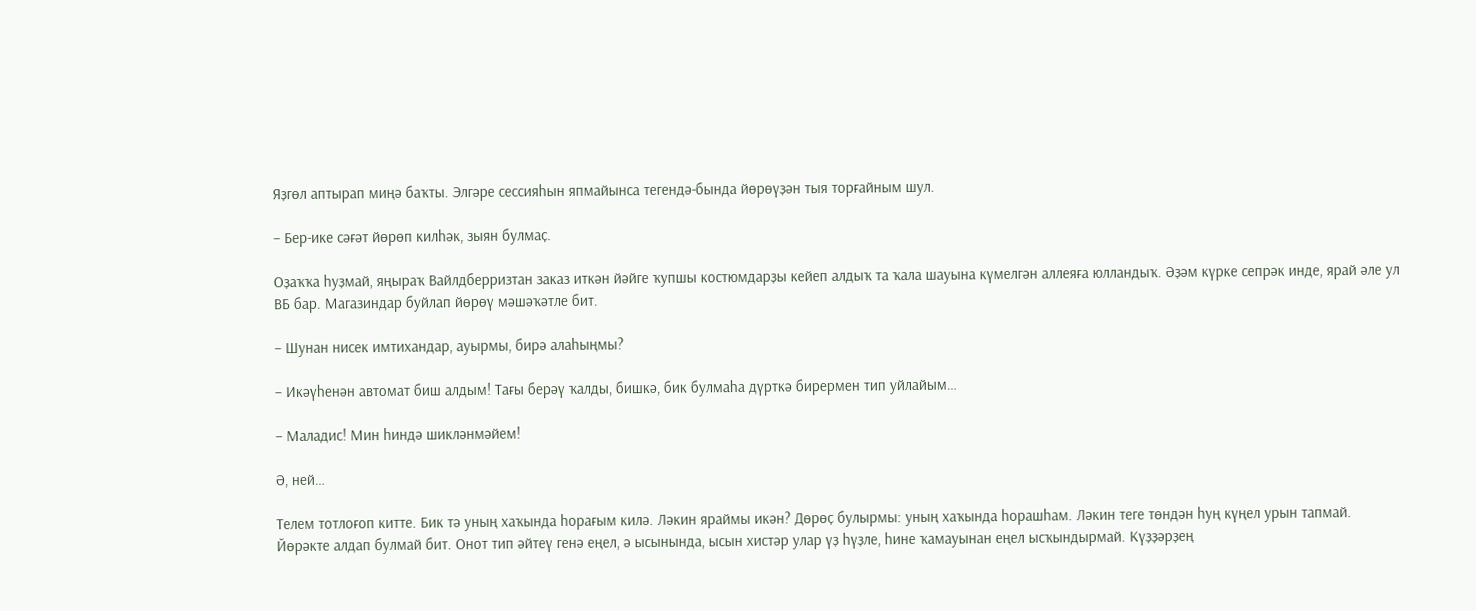Яҙгөл аптырап миңә баҡты. Элгәре сессияһын япмайынса тегендә-бында йөрөүҙән тыя торғайным шул.

– Бер-ике сәғәт йөрөп килһәк, зыян булмаҫ.

Оҙаҡҡа һуҙмай, яңыраҡ Вайлдберризтан заказ иткән йәйге ҡупшы костюмдарҙы кейеп алдыҡ та ҡала шауына күмелгән аллеяға юлландыҡ. Әҙәм күрке сепрәк инде, ярай әле ул ВБ бар. Магазиндар буйлап йөрөү мәшәҡәтле бит.

– Шунан нисек имтихандар, ауырмы, бирә алаһыңмы?

– Икәүһенән автомат биш алдым! Тағы берәү ҡалды, бишкә, бик булмаһа дүрткә бирермен тип уйлайым…

– Маладис! Мин һиндә шикләнмәйем!

Ә, ней…

Телем тотлоғоп китте. Бик тә уның хаҡында һорағым килә. Ләкин яраймы икән? Дөрөҫ булырмы: уның хаҡында һорашһам. Ләкин теге төндән һуң күңел урын тапмай. Йөрәкте алдап булмай бит. Онот тип әйтеү генә еңел, ә ысынында, ысын хистәр улар үҙ һүҙле, һине ҡамауынан еңел ысҡындырмай. Күҙҙәрҙең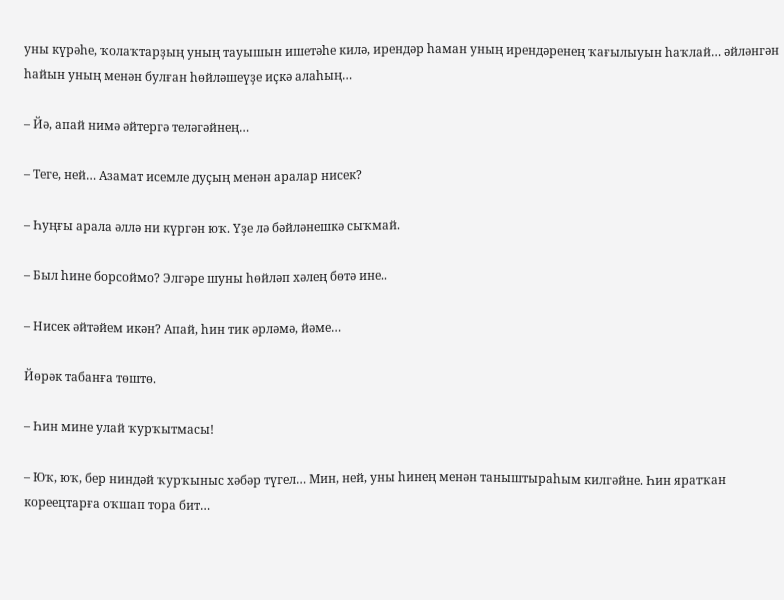уны күрәһе, ҡолаҡтарҙың уның тауышын ишетәһе килә, ирендәр һаман уның ирендәренең ҡағылыуын һаҡлай… әйләнгән һайын уның менән булған һөйләшеүҙе иҫкә алаһың…

– Йә, апай нимә әйтергә теләгәйнең…

– Теге, ней… Азамат исемле дуҫың менән аралар нисек?

– Һуңғы арала әллә ни күргән юҡ. Үҙе лә бәйләнешкә сыҡмай.

– Был һине борсоймо? Элгәре шуны һөйләп хәлең бөтә ине..

– Нисек әйтәйем икән? Апай, һин тик әрләмә, йәме…

Йөрәк табанға төштө.

– Һин мине улай ҡурҡытмасы!

– Юҡ, юҡ, бер ниндәй ҡурҡыныс хәбәр түгел… Мин, ней, уны һинең менән таныштыраһым килгәйне. Һин яратҡан кореецтарға оҡшап тора бит…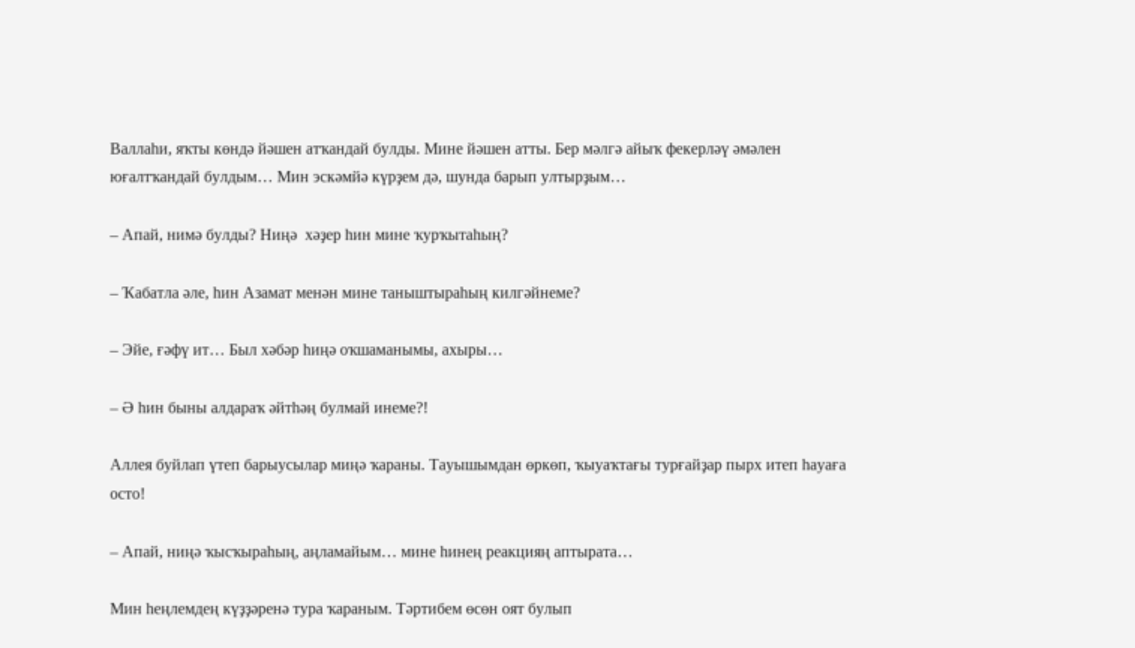Валлаһи, яҡты көндә йәшен атҡандай булды. Мине йәшен атты. Бер мәлгә айыҡ фекерләү әмәлен юғалтҡандай булдым… Мин эскәмйә күрҙем дә, шунда барып ултырҙым…

– Апай, нимә булды? Ниңә  хәҙер һин мине ҡурҡытаһың?

– Ҡабатла әле, һин Азамат менән мине таныштыраһың килгәйнеме?

– Эйе, ғәфү ит… Был хәбәр һиңә оҡшаманымы, ахыры…

– Ә һин быны алдараҡ әйтһәң булмай инеме?!

Аллея буйлап үтеп барыусылар миңә ҡараны. Тауышымдан өркөп, ҡыуаҡтағы турғайҙар пырх итеп һауаға осто!

– Апай, ниңә ҡысҡыраһың, аңламайым… мине һинең реакцияң аптырата…

Мин һеңлемдең күҙҙәренә тура ҡараным. Тәртибем өсөн оят булып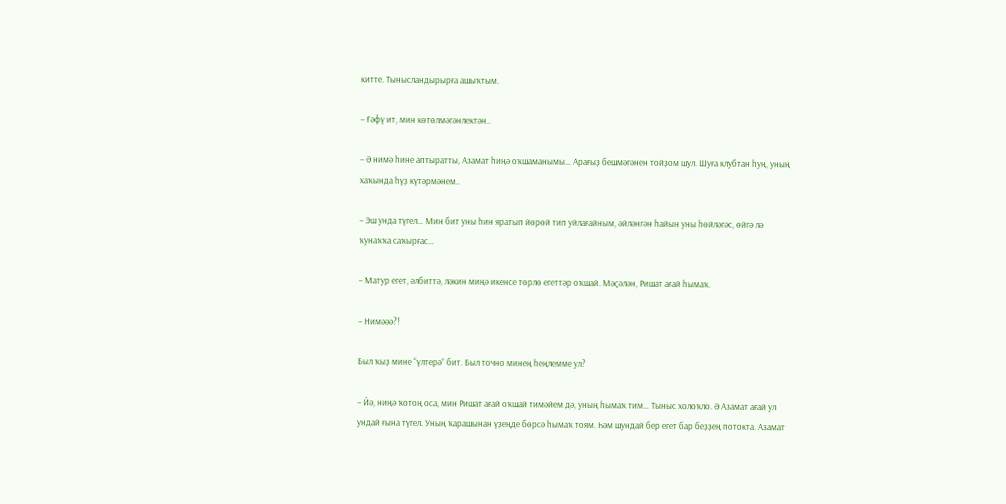китте. Тынысландырырға ашыҡтым.

– Ғәфү ит, мин көтөлмәгәнлектән..

– Ә нимә һине аптыратты, Азамат һиңә оҡшаманымы… Арағыҙ бешмәгәнен тойҙом шул. Шуға клубтан һуң, уның хаҡында һүҙ күтәрмәнем..

– Эш унда түгел… Мин бит уны һин яратып йөрөй тип уйлағайным, әйләнгән һайын уны һөйләгәс, өйгә лә ҡунаҡҡа саҡырғас…

– Матур егет, әлбиттә, ләкин миңә икенсе төрлө егеттәр оҡшай. Мәҫәлән, Ришат ағай һымаҡ.

– Нимәәә?!

Был ҡыҙ мине “үлтерә” бит. Был точно минең һеңлемме ул?

– Йә, ниңә ҡотоң оса, мин Ришат ағай оҡшай тимәйем дә, уның һымаҡ тим… Тыныс холоҡло. Ә Азамат ағай ул ундай ғына түгел. Уның ҡарашынан үҙеңде бөрсә һымаҡ тоям. Һәм шундай бер егет бар беҙҙең потокта. Азамат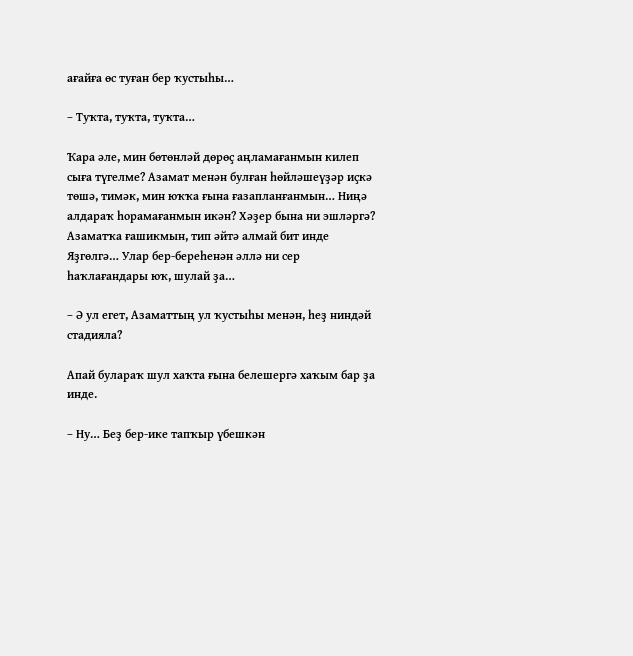ағайға өс туған бер ҡустыһы…

– Туҡта, туҡта, туҡта…

Ҡара әле, мин бөтөнләй дөрөҫ аңламағанмын килеп сыға түгелме? Азамат менән булған һөйләшеүҙәр иҫкә төшә, тимәк, мин юҡҡа ғына ғазапланғанмын… Ниңә алдараҡ һорамағанмын икән? Хәҙер бына ни эшләргә? Азаматҡа ғашикмын, тип әйтә алмай бит инде Яҙгөлгә… Улар бер-береһенән әллә ни сер һаҡлағандары юҡ, шулай ҙа…

– Ә ул егет, Азаматтың ул ҡустыһы менән, һеҙ ниндәй стадияла?

Апай булараҡ шул хаҡта ғына белешергә хаҡым бар ҙа инде.

– Ну… Беҙ бер-ике тапҡыр үбешкән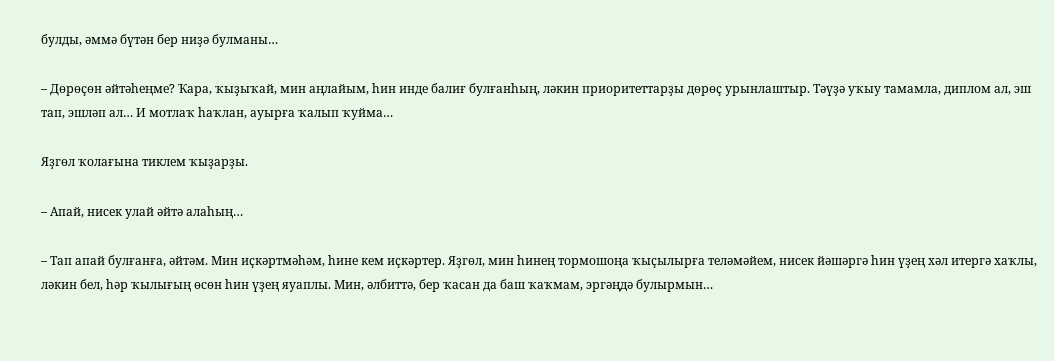булды, әммә бүтән бер ниҙә булманы…

– Дөрөҫөн әйтәһеңме? Ҡара, ҡыҙыҡай, мин аңлайым, һин инде балиғ булғанһың, ләкин приоритеттарҙы дөрөҫ урынлаштыр. Тәүҙә уҡыу тамамла, диплом ал, эш тап, эшләп ал… И мотлаҡ һаҡлан, ауырға ҡалып ҡуйма…

Яҙгөл ҡолағына тиклем ҡыҙарҙы.

– Апай, нисек улай әйтә алаһың…

– Тап апай булғанға, әйтәм. Мин иҫкәртмәһәм, һине кем иҫкәртер. Яҙгөл, мин һинең тормошоңа ҡыҫылырға теләмәйем, нисек йәшәргә һин үҙең хәл итергә хаҡлы, ләкин бел, һәр ҡылығың өсөн һин үҙең яуаплы. Мин, әлбиттә, бер ҡасан да баш ҡаҡмам, эргәңдә булырмын…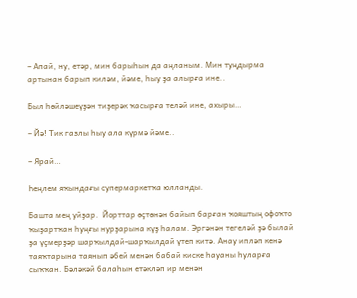– Апай, ну, етәр, мин барыһын да аңланым. Мин туңдырма артынан барып киләм, йәме, һыу ҙа алырға ине..

Был һөйләшеүҙән тиҙерәк ҡасырға теләй ине, ахыры…

– Йә! Тик газлы һыу ала күрмә йәме..

– Ярай…

Һеңлем яҡындағы супермаркетҡа юлланды.

Башта мең уйҙар.  Йорттар өҫтөнән байып барған ҡояштың офоҡто ҡыҙартҡан һуңғы нурҙарына күҙ һалам. Эргәнән тегеләй ҙә былай ҙа үҫмерҙәр шарҡылдай-шарҡылдай үтеп китә. Анау ипләп кенә таяҡтарына таянып әбей менән бабай киске һауаны һуларға сыҡҡан. Бәләкәй балаһын етәкләп ир менән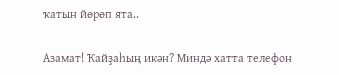ҡатын йөрөп ята..

Азамат! Ҡайҙаһың икән? Миндә хатта телефон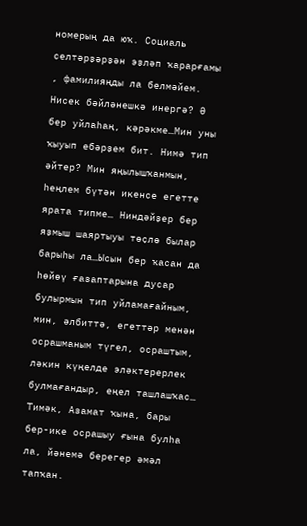номерың да юҡ. Социаль селтәрҙәрҙән эҙләп ҡарарғамы , фамилияңды ла белмәйем. Нисек бәйләнешкә инергә? Ә бер уйлаһаң, кәрәкме…Мин уны ҡыуып ебәрҙем бит. Нимә тип әйтер? Мин яңылышҡанмын, һеңлем бүтән икенсе егетте ярата типме… Ниндәйҙер бер яҙмыш шаяртыуы төҫлө былар барыһы ла…Ысын бер ҡасан да һөйөү ғазаптарына дусар булырмын тип уйламағайным, мин, әлбиттә, егеттәр менән осрашманым түгел, осраштым, ләкин күңелде эләктерерлек булмағандыр, еңел ташлашҡас… Тимәк, Азамат ҡына, бары бер-ике осрашыу ғына булһа ла, йәнемә берегер әмәл тапҡан.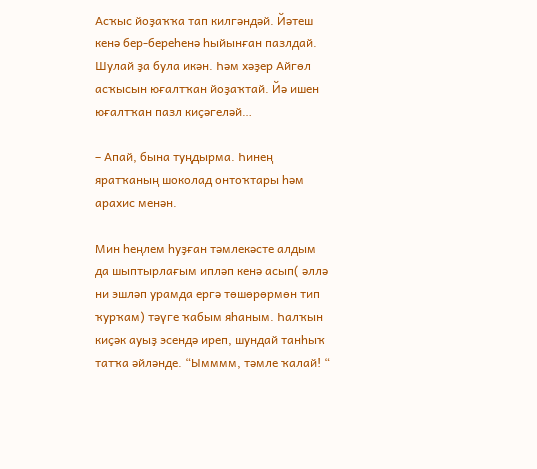Асҡыс йоҙаҡҡа тап килгәндәй. Йәтеш кенә бер-береһенә һыйынған пазлдай. Шулай ҙа була икән. Һәм хәҙер Айгөл асҡысын юғалтҡан йоҙаҡтай. Йә ишен юғалтҡан пазл киҫәгеләй…

– Апай, бына туңдырма. Һинең яратҡаның шоколад онтоҡтары һәм арахис менән.

Мин һеңлем һуҙған тәмлекәсте алдым да шыптырлағым ипләп кенә асып( әллә ни эшләп урамда ергә төшөрөрмөн тип ҡурҡам) тәүге ҡабым яһаным. Һалҡын киҫәк ауыҙ эсендә иреп, шундай танһыҡ татҡа әйләнде. “Ымммм, тәмле ҡалай! “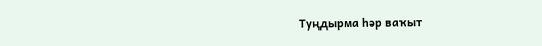Туңдырма һәр ваҡыт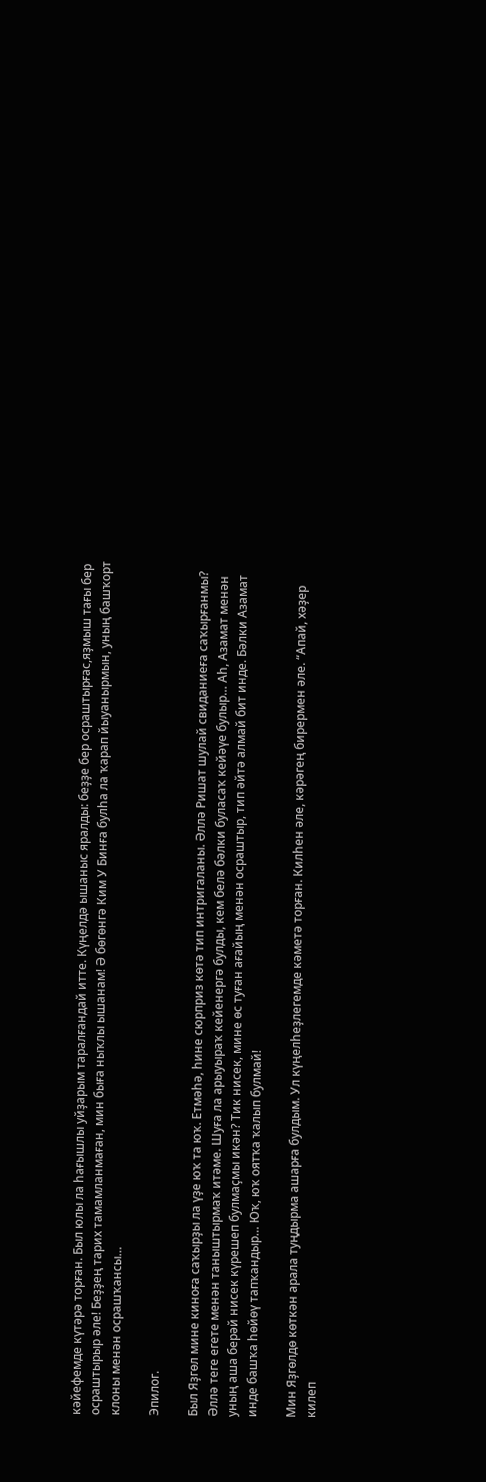кәйефемде күтәрә торған. Был юлы ла һағышлы уйҙарым таралғандай итте. Күңелдә ышаныс яралды: беҙҙе бер осраштырғас,яҙмыш тағы бер осраштырыр әле! Беҙҙең тарих тамамланмаған, мин быға ныҡлы ышанам! Ә бөгөнгә Ким У Бинға булһа ла ҡарап йыуанырмын, уның башҡорт клоны менән осрашҡансы…

Эпилог.

Был Яҙгөл мине киноға саҡырҙы ла үҙе юҡ та юҡ. Етмәһә, һине сюрприз көтә тип интригаланы. Әллә Ришат шулай свиданиеға саҡырғанмы? Әллә теге егете менән таныштырмаҡ итәме. Шуға ла арыуыраҡ кейенергә булды, кем белә бәлки буласаҡ кейәүе булыр… Аһ, Азамат менән уның аша берәй нисек күрешеп булмаҫмы икән? Тик нисек, мине өс туған ағайың менән осраштыр, тип әйтә алмай бит инде. Бәлки Азамат инде башҡа һөйөү тапҡандыр… Юҡ, юҡ оятҡа ҡалып булмай!

Мин Яҙгөлдө көткән арала туңдырма ашарға булдым. Ул күңелһеҙлегемде кәметә торған. Килһен әле, кәрәгең бирермен әле. “Апай, хәҙер килеп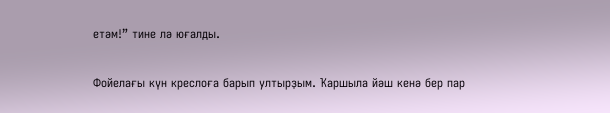етәм!” тине лә юғалды.

Фойелағы күн креслоға барып ултырҙым. Ҡаршыла йәш кенә бер пар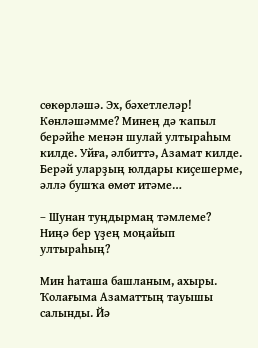сөкөрләшә. Эх, бәхетлеләр! Көнләшәмме? Минең дә ҡапыл берәйһе менән шулай ултыраһым килде. Уйға, әлбиттә, Азамат килде. Берәй уларҙың юлдары киҫешерме, әллә бушҡа өмөт итәме…

– Шунан туңдырмаң тәмлеме? Ниңә бер үҙең моңайып ултыраһың?

Мин һаташа башланым, ахыры. Ҡолағыма Азаматтың тауышы салынды. Йә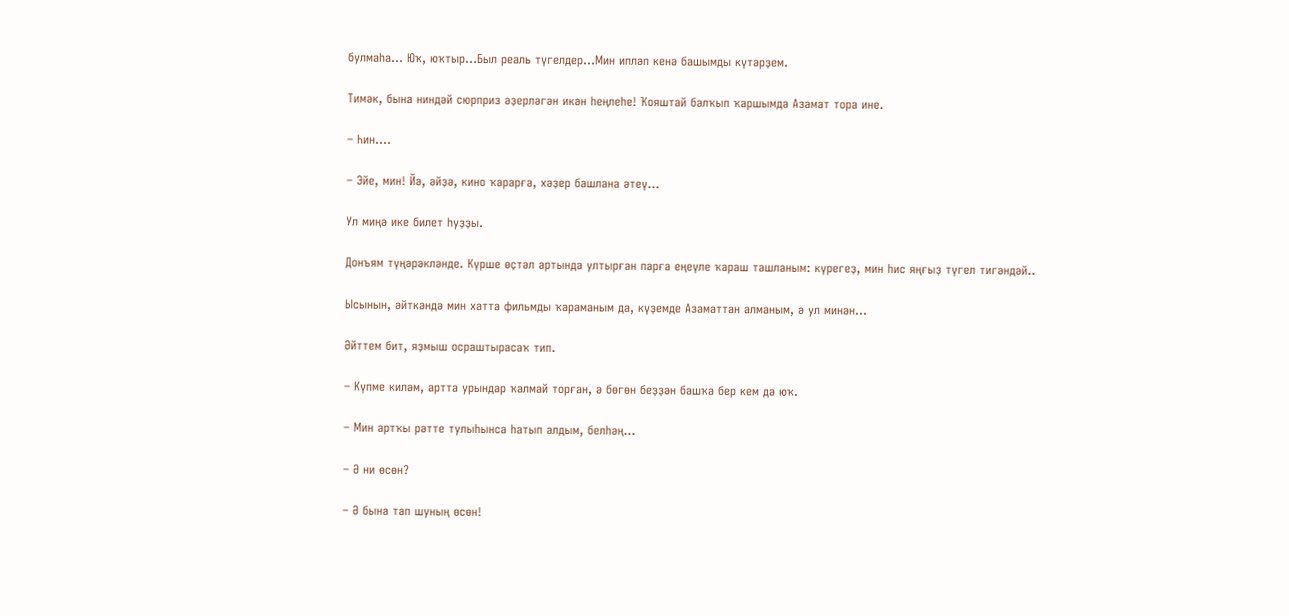булмаһа… Юҡ, юҡтыр…Был реаль түгелдер…Мин ипләп кенә башымды күтәрҙем.

Тимәк, бына ниндәй сюрприз әҙерләгән икән һеңлеһе! Ҡояштай балҡып ҡаршымда Азамат тора ине.

– Һин….

– Эйе, мин! Йә, әйҙә, кино ҡарарға, хәҙер башлана әтеү…

Ул миңә ике билет һуҙҙы.

Донъям түңәрәкләнде. Күрше өҫтәл артында ултырған парға еңеүле ҡараш ташланым: күрегеҙ, мин һис яңғыҙ түгел тигәндәй..

Ысынын, әйткәндә мин хатта фильмды ҡараманым да, күҙемде Азаматтан алманым, ә ул минән…

Әйттем бит, яҙмыш осраштырасаҡ тип.

– Күпме киләм, артта урындар ҡалмай торған, ә бөгөн беҙҙән башҡа бер кем дә юҡ.

– Мин артҡы рәтте тулыһынса һатып алдым, белһәң…

– Ә ни өсөн?

– Ә бына тап шуның өсөн!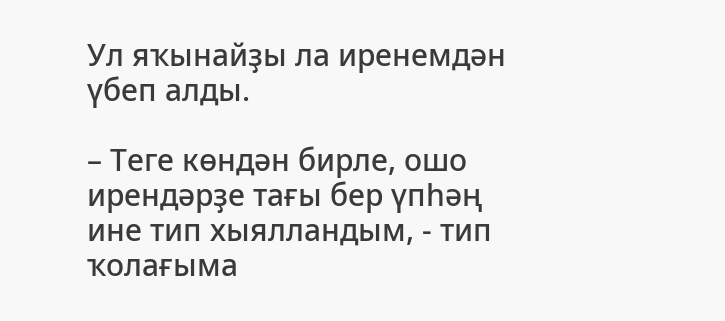Ул яҡынайҙы ла иренемдән үбеп алды.

– Теге көндән бирле, ошо ирендәрҙе тағы бер үпһәң ине тип хыялландым, - тип ҡолағыма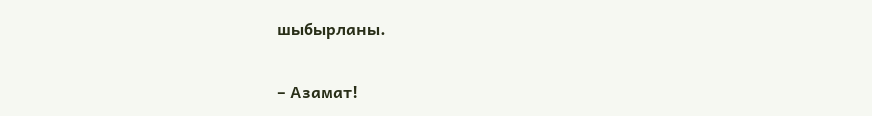шыбырланы.

– Азамат!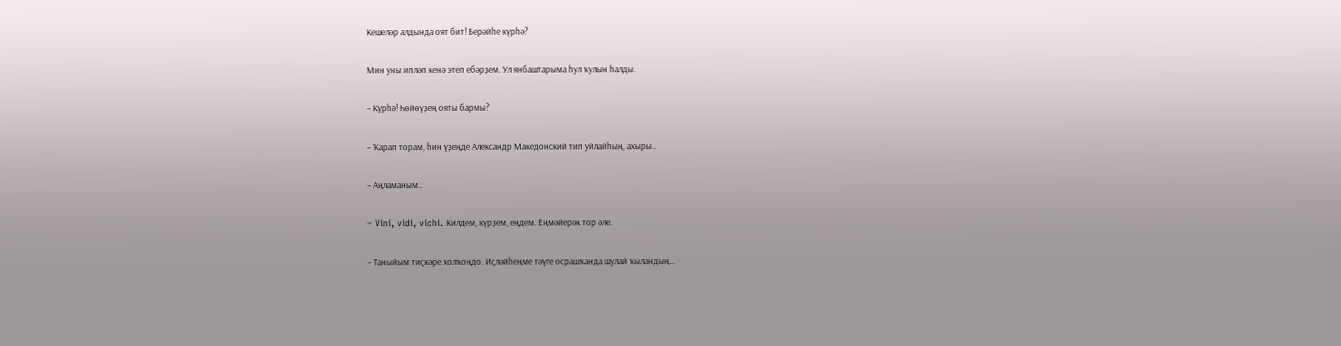Кешеләр алдында оят бит! Берәйһе күрһә?

Мин уны ипләп кенә этеп ебәрҙем. Ул янбаштарыма һул ҡулын һалды.

– Күрһә! Һөйөүҙең ояты бармы?

– Ҡарап торам, һин үҙеңде Александр Македонский тип уйлайһың, ахыры..

– Аңламаным..

– Vini, vidi, vichi. Килдем, күрҙем, еңдем. Еңмәйерәк тор әле.

– Таныйым тиҫкәре холҡоңдо. Иҫләйһеңме тәүге осрашҡанда шулай ҡыландың…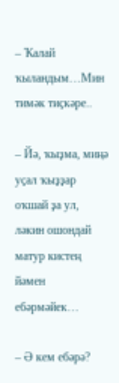– Ҡалай ҡыландым…Мин тимәк тиҫкәре..

– Йә, ҡыҙма, миңә уҫал ҡыҙҙар оҡшай ҙа ул, ләкин ошондай матур кистең йәмен ебәрмәйек…

– Ә кем ебәрә?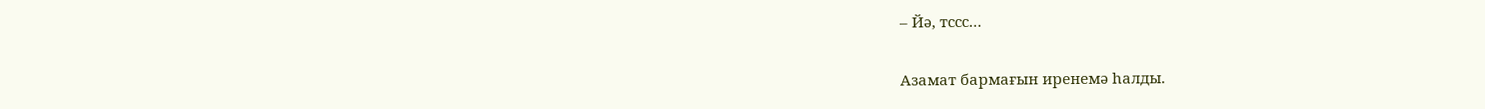– Йә, тссс…

Азамат бармағын иренемә һалды.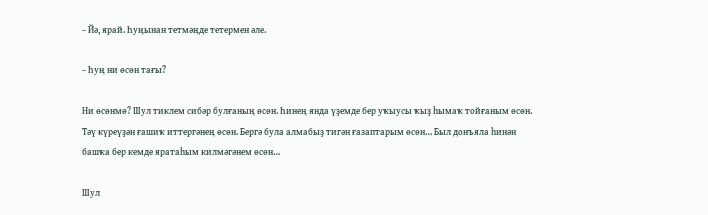– Йә, ярай. Һуңынан тетмәңде тетермен әле.

– Һуң ни өсөн тағы?

Ни өсөнмө? Шул тиклем сибәр булғаның өсөн. Һинең янда үҙемде бер уҡыусы ҡыҙ һымаҡ тойғаным өсөн. Тәү күреүҙән ғашиҡ иттергәнең өсөн. Бергә була алмабыҙ тигән ғазаптарым өсөн… Был донъяла һинән башҡа бер кемде яратаһым килмәгәнем өсөн…

Шул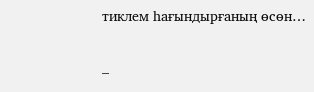тиклем һағындырғаның өсөн…

–